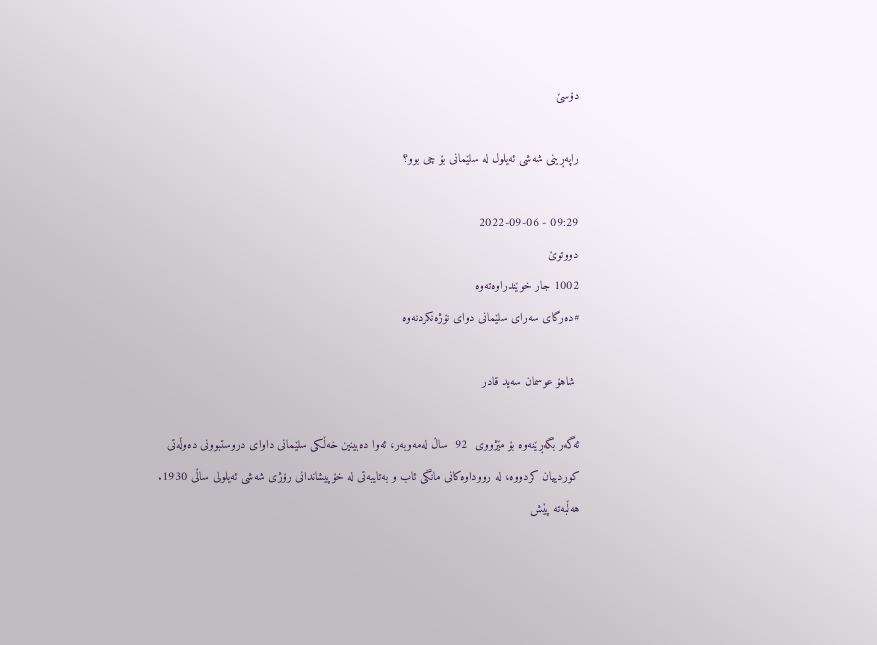دۆسێ

راپەڕینی شەشی‌ ئەیلول لە سلێمانی بۆ چی بوو؟

09:29 - 2022-09-06
دووتوێ
1002 جار خوێندراوەتەوە
#دەرگای سەرای سلێمانی دوای نۆژەنکردنەوە

 شاهۆ عوسمان سەید قادر

ئەگەر بگەڕێنەوە بۆ مێژووی‌  92  ساڵ لەمەوبەر، ئەوا دەبینین خەڵکی‌ سلێمانی‌ داوای دروستبوونی‌ دەوڵەتی‌ کوردییان کردووە، لە رووداوەکانی‌ مانگی‌ ئاب و بەتایبەتی‌ لە خۆپیشاندانی‌ رۆژی‌ شەشی‌ ئەیلولی‌ ساڵی‌ 1930.
هه‌ڵبه‌ته‌ پێش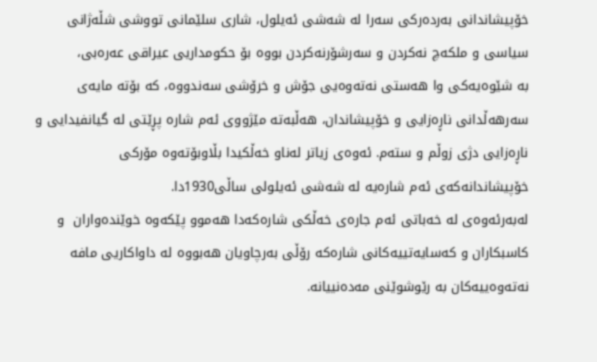خۆپیشاندانی‌ به‌رده‌ركی‌ سه‌را لە شەشی‌ ئەیلول، شاری سلێمانی تووشی‌ شڵه‌ژانی‌ سیاسی‌‌ و ملكه‌چ نه‌كردن‌ و سه‌رشۆرنه‌كردن بووه‌ بۆ حكومداریی‌ عیراقی‌ عه‌ره‌بی‌‌، به ‌شێوه‌یه‌كی‌ وا هه‌ستی‌ نه‌ته‌وه‌یی‌ جۆش و خرۆشی‌ سه‌ندووه‌، كه‌ بۆته‌ مایه‌ی‌ سەرهەڵدانی‌ ناڕه‌زایی‌ و خۆپیشاندان، هەڵبه‌ته‌ مێژووی‌ ئه‌م شاره‌ پڕێتی‌ له‌ گیانفیدایی‌‌ و ناڕه‌زایی‌ دژی‌ زوڵم ‌و سته‌م. ئه‌وه‌ی‌ زیاتر له‌ناو خه‌ڵكیدا بڵاوبۆتەوە‌ مۆركی‌ خۆپیشاندانه‌كەی‌ ئەم شارەیە لە شەشی‌ ئەیلولی‌ ساڵی‌1930دا.
له‌به‌رئه‌وه‌ی‌ له ‌خەباتی‌ ئەم جاره‌ی‌ خه‌ڵكی‌ شارەکەدا هەموو پێکەوە خوێنده‌واران  و کاسبکاران و کەسایەتییەکانی‌ شارەکە رۆڵی‌ به‌رچاویان هه‌بووه لە داواکاریی‌ مافە نەتەوەییەکان‌ بە رێوشوێنی مەدەنییانە.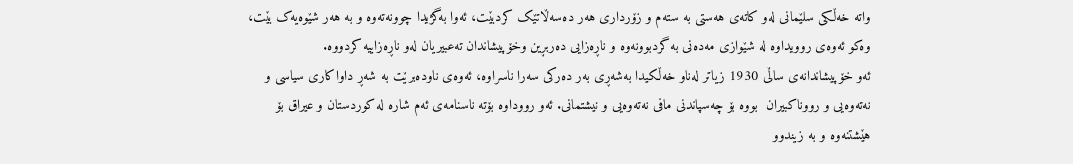واته‌ خه‌ڵكی‌ سلێمانی له‌و كاته‌ی‌ هه‌ستی‌ به ستەم و زۆرداری‌ هەر ده‌سه‌ڵاتێک كردبێت‌، ئه‌وا بەگژیدا چوونەتەوە و بە هەر شێوەیەک بێت، وەکو ئەوەی‌ روویداوە لە شێوازی‌ مەدەنی‌ بە گردبوونه‌وه‌‌ و ناڕه‌زایی‌ ده‌ربڕین وخۆپیشاندان‌ تەعبیریان لەو ناڕەزاییە کردووە.
ئەو خۆپیشاندانەی ساڵی 1930 زیاتر لەناو خەڵکیدا بەشه‌ڕی‌ به‌ر ده‌ركی‌ سه‌را ناسراوە، ئەوەی‌ ناودەبرێت بە شەڕ داواکاری‌ سیاسی‌ و نەتەوەیی‌ و رووناکبیران  بووە بۆ چەسپاندنی‌ مافی‌ نەتەوەیی‌ و نیشتمانی‌. ئەو رووداوە بۆته‌ ناسنامه‌ی‌ ئه‌م شاره‌ له ‌كوردستان ‌و عیراق بۆ هێشتنەوه‌ ‌و به ‌زیندوو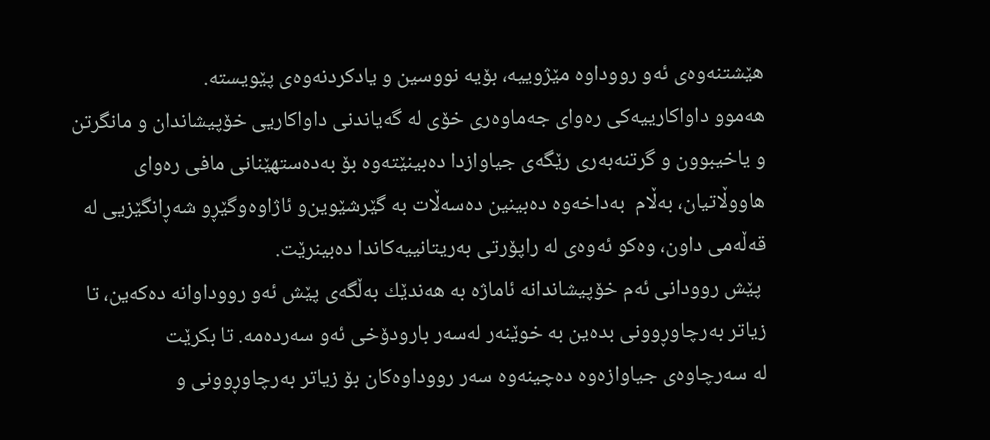هێشتنەوەی‌ ئه‌و رووداوه مێژوییە، بۆیە نووسین و یادکردنەوەی پێویستە‌.
هه‌موو داواكارییه‌كی‌ ره‌وای‌ جه‌ماوه‌ری‌ خۆی‌ لە گەیاندنی‌ داواكاریی‌ خۆپیشاندان‌ و مانگرتن‌ و یاخیبوون‌ و گرتنه‌به‌ری‌ رێگه‌ی‌ جیاوازدا دەبینێتەوە بۆ بەده‌ستهێنانی مافی‌ رەوای‌ هاووڵاتیان، بەڵام  بەداخەوە دەبینین ده‌سه‌ڵات به‌ گێرشێوین‌و ئاژاوه‌‌وگێڕو شه‌ڕانگێزیی‌ له‌ قه‌ڵه‌می ‌داون، وەکو ئەوەی‌ لە راپۆرتی‌ بەریتانییەکاندا دەبینرێت.
 پێش روودانی‌ ئه‌م خۆپیشاندانه‌ ئاماژه‌ به ‌هه‌ندێك به‌ڵگه‌ی‌ پێش ئه‌و رووداوانه‌ ده‌كه‌ین، تا زیاتر به‌رچاوڕوونی بده‌ین به ‌خوێنه‌ر له‌سه‌ر بارودۆخی‌ ئه‌و سه‌رده‌مه‌. تا بكرێت له ‌سه‌رچاوه‌ی‌ جیاوازه‌وه‌ ده‌چینه‌وه‌ سه‌ر رووداوه‌كان بۆ زیاتر به‌رچاوڕوونی‌‌ و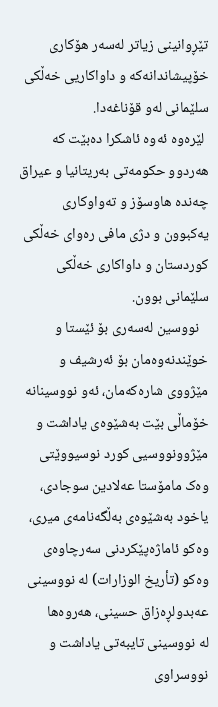تێڕوانینی‌ زیاتر لەسەر هۆکاری‌ خۆپیشاندانەکە و داواکاریی‌ خەڵکی‌ سلێمانی‌ لەو قۆناغەدا.
 لێرەوە ئەوە ئاشکرا دەبێت کە هەردوو حکومەتی‌ بەریتانیا و عیراق چەندە هاوسۆز و تەواوکاری‌ یەکبوون و دژی‌ مافی‌ رەوای‌ خەڵکی‌ کوردستان و داواکاری‌ خەڵکی‌ سلێمانی‌ بوون.
   نووسین لەسەری‌ بۆ ئێستا و خوێندنەوەمان بۆ ئەرشیف و مێژووی‌ شارەکەمان، ئەو نووسینانە خۆماڵی‌ بێت به‌شێوه‌ی‌ یاداشت‌ و مێژوونووسیی‌ کورد نوسیووێتی وەک مامۆستا عەلادین سوجادی‌، یاخود به‌شێوه‌ی‌ به‌ڵگه‌نامه‌ی‌ میری‌، وه‌كو ئاماژه‌پێكردنی‌ سەرچاوەی‌ وەکو ‌(تأریخ الوزارات) لە نووسینی‌ عەبدولڕەزاق حسینی‌، هه‌روه‌ها له ‌نووسینی‌ تایبه‌تی‌ یاداشت‌ و نووسراوی‌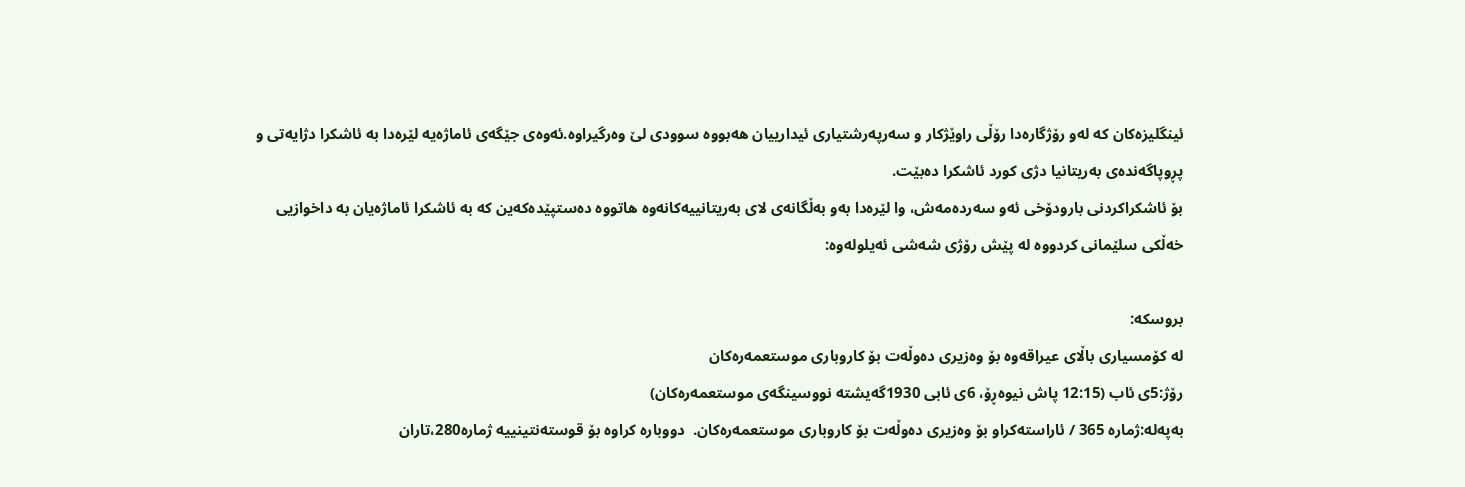ئینگلیزه‌كان كه ‌لەو رۆژگارەدا رۆڵی‌ راوێژكار و سه‌رپه‌رشتیاری‌ ئیدارییان هه‌بووه‌ سوودی‌ لێ وەرگیراوە.ئەوەی‌ جێگەی‌ ئاماژەیە لێرەدا بە ئاشکرا دژایەتی‌ و پڕوپاگەندەی‌ بەریتانیا دژی‌ کورد ئاشکرا دەبێت.
بۆ ئاشکراکردنی‌ بارودۆخی‌ ئەو سەردەمەش، وا لێرەدا بەو بەڵگانەی‌ لای‌ بەریتانییەکانەوە هاتووە دەستپێدەکەین کە بە ئاشکرا ئاماژەیان بە داخوازیی‌ خەڵکی‌ سلێمانی‌ کردووە لە پێش رۆژی‌ شەشی‌ ئەیلولەوە:

بروسكه‌:
له‌ كۆمسیاری‌ باڵای‌ عیراقه‌وه‌ بۆ وه‌زیری‌ ده‌وڵه‌ت بۆ كاروباری‌ موستعمه‌ره‌كان
رۆژ:5ی‌ ئاب (12:15 پاش نیوه‌ڕۆ، 6ی‌ ئابی‌ 1930گه‌یشته‌ نووسینگه‌ی‌ موستعمه‌ره‌كان)
به‌په‌له‌:ژماره‌ 365 / ئاراسته‌كراو بۆ وه‌زیری‌ ده‌وڵه‌ت بۆ كاروباری‌ موستعمه‌ره‌كان.  دووباره ‌كراوه‌ بۆ قوسته‌نتینییه‌ ژماره‌280،تاران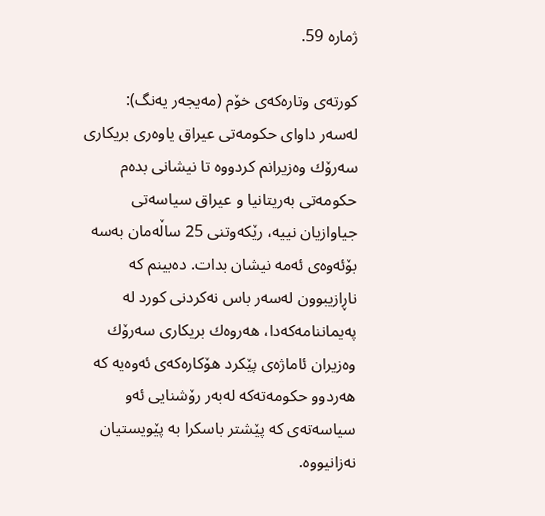ژماره‌ 59.

كورته‌ی‌ وتاره‌كه‌ی‌ خۆم (مەیجەر یەنگ):
له‌سه‌ر داوای‌ حكومه‌تی‌ عیراق یاوه‌ری‌ بریكاری‌ سه‌رۆك وه‌زیرانم كردووه‌ تا نیشانی‌ بده‌م  حكومه‌تی‌ به‌ریتانیا‌ و عیراق سیاسه‌تی‌ جیاوازیان نییه‌، رێكه‌وتنی ‌25 ساڵه‌مان به‌سه‌ بۆئه‌وه‌ی‌ ئه‌مه‌ نیشان بدات. ده‌بینم كه‌ ناڕازیبوون له‌سه‌ر باس نه‌كردنی‌ كورد له‌ په‌یماننامه‌كه‌دا، هه‌روه‌ك بریكاری‌ سه‌رۆك وه‌زیران ئاماژه‌ی‌ پێكرد هۆكاره‌كه‌ی‌ ئه‌وه‌یه‌ كه‌ هه‌ردوو حكومه‌ته‌كه‌ له‌به‌ر رۆشنایی‌ ئه‌و سیاسه‌ته‌ی‌ كه‌ پێشتر باسكرا به‌ پێویستیان نه‌زانیووه‌.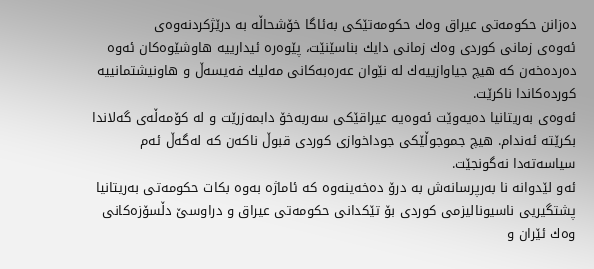ده‌زانن ‌حكومه‌تی‌ عیراق وه‌ك حكومه‌تێكی‌ به‌ئاگا خۆشحاڵه‌ به ‌درێژكردنه‌وه‌ی‌ ئه‌وه‌ی‌ ‌زمانی‌ كوردی‌ وه‌ك زمانی‌ دایك بناسێنێت، پێوه‌ره‌ ئیدارییه‌ هاوشێوه‌كان ئه‌وه‌ ده‌رده‌خه‌ن كه‌ هیچ جیاوازییه‌ك له‌ نێوان عه‌ره‌به‌كانی‌ مه‌لیك فه‌یسه‌ڵ ‌و هاونیشتمانییه‌ كورده‌كاندا ناكرێت.
ئه‌وه‌ی‌ به‌ریتانیا ده‌یه‌وێت ئه‌وه‌یه‌ عیراقێكی‌ سه‌ربه‌خۆ دابمه‌زرێت و له‌ كۆمه‌ڵه‌ی‌ گه‌لاندا بكرێتە ئه‌ندام‌. هیچ جموجوڵێكی‌ جوداخوازی‌ كوردی‌ قبوڵ ناكه‌ن كه‌ له‌گه‌ڵ ئه‌م سیاسه‌ته‌دا نه‌گونجێت.
ئه‌و لێدوانه‌ نا به‌رپرسانه‌ش به‌ درۆ ده‌خه‌ینه‌وه‌ كە ئاماژە بەوە بکات ‌حكومه‌تی‌ به‌ریتانیا پشتگیریی‌ ناسیونالیزمی‌ كوردی‌ بۆ تێكدانی‌ حكومه‌تی‌ عیراق ‌‌و دراوسێ دڵسۆزه‌كانی‌ وه‌ك ئێران ‌و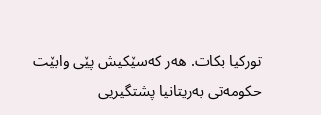توركیا بكات. هه‌ر كه‌سێكیش پێی‌ وابێت حكومه‌تی‌ به‌ریتانیا پشتگیریی‌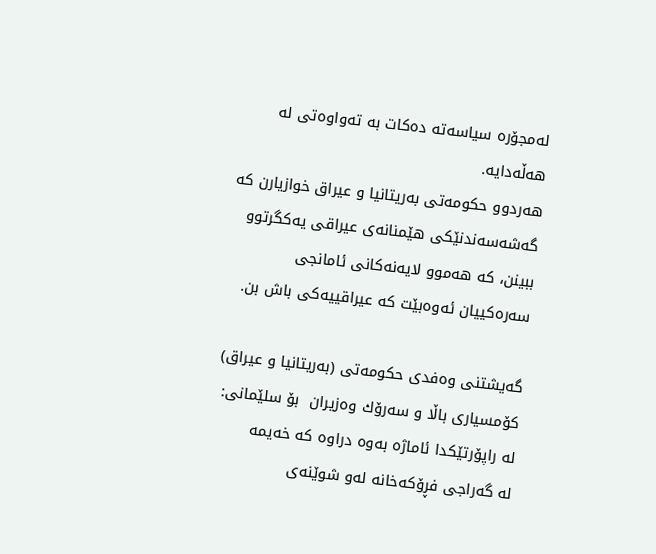له‌مجۆره‌ سیاسه‌ته‌ ده‌كات به ‌ته‌واوه‌تی‌ له‌ هه‌ڵه‌دایه‌.
هه‌ردوو حكومه‌تی‌ به‌ریتانیا‌ و عیراق خوازیارن كه‌ گه‌شه‌سه‌ندنێكی‌ هێمنانه‌ی‌ عیراقی‌ یه‌كگرتوو ببینن، كه‌ هه‌موو لایه‌نه‌كانی‌ ئامانجی‌ سه‌ره‌كییان ئه‌وه‌بێت كه‌ عیراقییه‌كی‌ باش بن.

گه‌یشتنی‌ وەفدی‌ حکومەتی‌ (بەریتانیا و عیراق) كۆمسیاری‌ باڵا‌ و سه‌رۆك وه‌زیران  بۆ سلێمانی‌:
لە راپۆرتێکدا ئاماژە بەوە دراوە کە خەیمە له ‌گه‌راجی‌ فڕۆكه‌خانه‌ له‌و شوێنه‌ی‌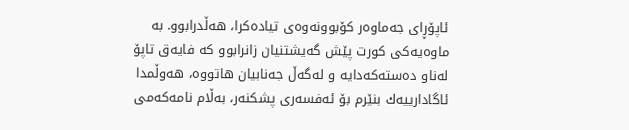ئاپۆڕای‌ جه‌ماوه‌ر كۆبوونه‌وه‌ی‌ تیادەکرا، هه‌ڵدرابوو. به‌ ماوه‌یه‌كی‌ كورت پێش گه‌یشتنیان زانرابوو كه‌ فایەق تاپۆ له‌ناو ده‌سته‌كه‌دایه‌ و له‌گه‌ڵ جه‌نابیان هاتووه‌، هه‌وڵمدا ئاگادارییه‌ك بنێرم بۆ ئه‌فسه‌ری‌ پشكنه‌ر، به‌ڵام نامه‌كه‌می‌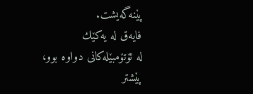پێنه‌گه‌یشت.
فایه‌ق له‌ یه‌كێك له ‌ئۆتۆمبێله‌كانی‌ دواوه ‌بوو، پێشتر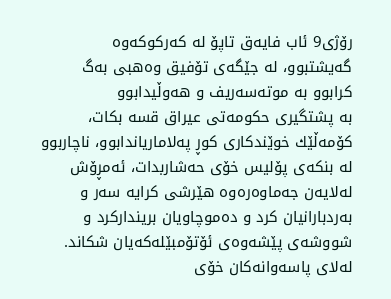رۆژی‌9 ئاب فایه‌ق تاپۆ له‌ كه‌ركوكه‌وه‌ گه‌یشتبوو، له‌ جێگه‌ی‌ تۆفیق وه‌هبی‌ به‌گ كرابوو به‌ موته‌سه‌ریف‌ و هه‌وڵیدابوو به ‌پشتگیری‌ حكومه‌تی‌ عیراق‌ قسه ‌بكات، كۆمه‌ڵێك خوێندكاری‌ كوڕ په‌لاماریاندابوو، ناچاربوو له‌ بنكه‌ی‌ پۆلیس خۆی‌ حه‌شاربدات، ئه‌مڕۆش  له‌لایه‌ن جه‌ماوه‌ره‌وه‌ هێرشی‌ كرایه‌ سه‌ر ‌و به‌ردبارانیان كرد و ده‌موچاویان برینداركرد ‌و شووشه‌ی‌ پێشه‌وه‌ی‌ ئۆتۆ‌مبێله‌كه‌یان شكاند. له‌لای‌ پاسه‌وانه‌كان خۆی‌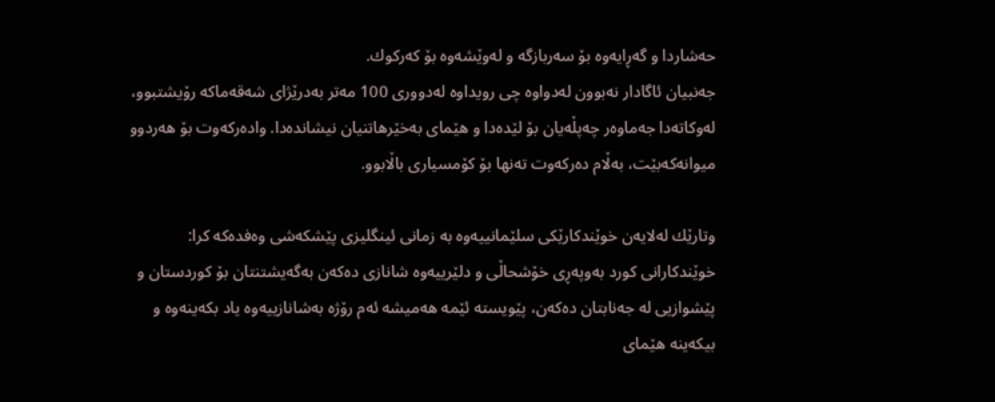حه‌شاردا و گه‌ڕایه‌وه‌ بۆ سه‌ربازگه ‌‌و له‌وێشه‌وه‌ بۆ كه‌ركوك.
جه‌نبیان ئاگادار نه‌بوون له‌دواوه‌ چی‌ رویداوه‌ له‌دووری ‌100 مه‌تر به‌درێژای‌ شه‌قه‌ماكه‌ رۆیشتبوو، له‌وكاته‌دا جه‌ماوه‌ر چه‌پڵه‌یان بۆ لێده‌دا ‌و هێمای‌ به‌خێرهاتنیان نیشانده‌دا. واده‌ركه‌وت بۆ هه‌ردوو میوانه‌كه‌بێت، به‌ڵام ده‌ركه‌وت ته‌نها بۆ كۆمسیاری‌ باڵابوو.

وتارێك له‌لایه‌ن خوێندكارێكی‌ سلێمانییەوە به ‌زمانی‌ ئینگلیزی‌ پێشكه‌شی‌ وەفدەکە کرا:
خوێندكارانی‌ كورد به‌وپه‌ڕی‌ خۆشحاڵی ‌و دلێرییه‌وه‌ شانازی‌ ده‌كه‌ن به‌گه‌یشتنتان بۆ كوردستان و پێشوازیی‌ له‌ جه‌نابتان دەكه‌ن، پێویسته‌ ئێمه‌ هه‌میشه‌ ئه‌م رۆژه‌ به‌شانازییه‌وه‌ یاد بكه‌ینه‌وه‌‌ و بیكه‌ینه‌ هێمای‌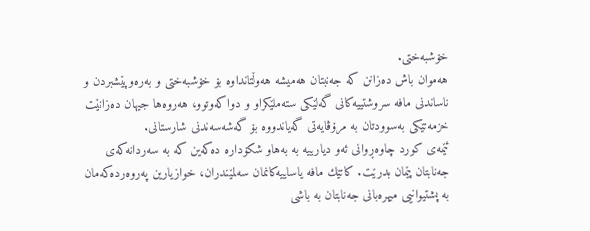خۆشبه‌ختی‌.
هه‌موان باش ده‌زانن كه ‌جه‌نبتان هه‌میشه‌ هه‌وڵتانداوه‌ بۆ خۆشبه‌ختی‌‌ و به‌ره‌وپێشبردن ‌و ناساندنی‌ مافه‌ سروشتییه‌كانی‌ گه‌لێكی‌ سته‌ملێكراو‌ و دواكه‌وتوو، هه‌روه‌ها جیهان ده‌زانێت خزمه‌تێكی‌ به‌سوودتان به‌ مرۆڤایه‌تی‌ گه‌یاندووه‌ بۆ گه‌شه‌سه‌ندنی‌ شارستانی‌.
ئێمه‌ی‌ كورد چاوه‌ڕوانی‌ ئه‌و دیارییه‌ به ‌به‌ها‌و شكۆداره‌ ده‌كه‌ین كه‌ به ‌سه‌ردانه‌كه‌ی‌ جه‌نابتان پێمان بدرێت. كاتێك مافه‌ یاساییه‌كانمان سه‌لمێندران، خوازیارین په‌روه‌رده‌كه‌مان به ‌پشتیوانیی‌ میهره‌بانی‌ جه‌نابتان به ‌باشی‌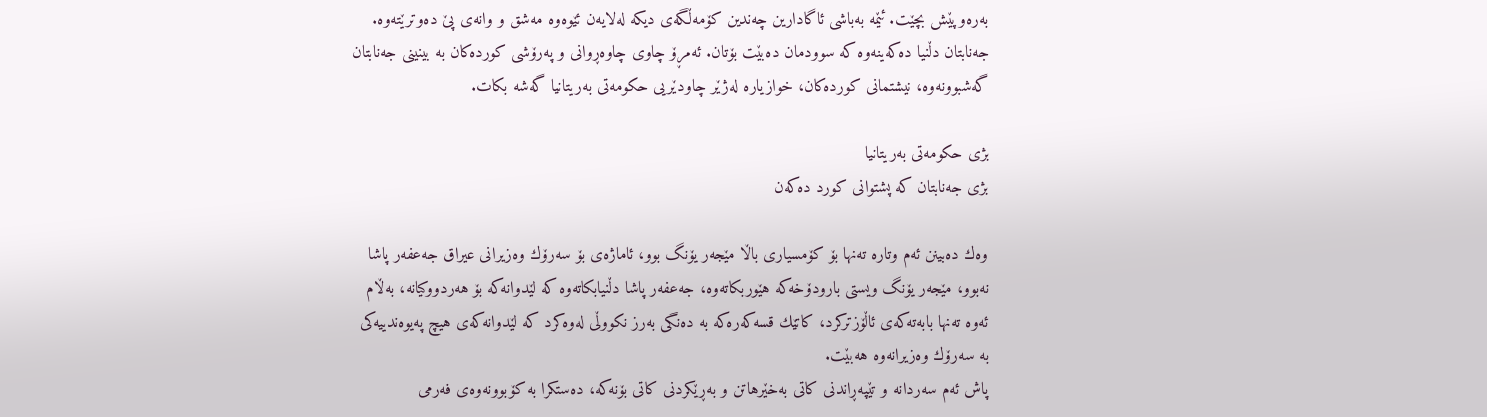به‌ره‌وپێش بچێت. ئێمه‌ به‌باشی‌ ئاگادارین چه‌ندین كۆمه‌ڵگه‌ی‌ دیكه‌ له‌لایه‌ن ئێوه‌وه‌ مه‌شق‌ و وانه‌ی‌ پێ دەوترێته‌وه‌.
جه‌نابتان دڵنیا ده‌كه‌ینه‌وه‌ كه‌ سوودمان ده‌بێت بۆتان. ئه‌مڕۆ چاوی‌ چاوه‌ڕوانی‌‌ و په‌رۆشی‌ كورده‌كان به‌ بینینی‌ جه‌نابتان گه‌شبوونه‌وه‌، نیشتمانی‌ كورده‌كان، خوازیاره‌ له‌ژێر چاودێریی‌ حكومه‌تی‌ به‌ریتانیا گه‌شه‌ بكات.

بژی‌ حكومه‌تی‌ به‌ریتانیا
بژی‌ جه‌نابتان كه‌ پشتوانی‌ كورد ده‌كه‌ن

وه‌ك ده‌بینن ئه‌م وتاره‌ ته‌نها بۆ كۆمسیاری‌ باڵا مێجه‌ر یۆنگ بوو، ئاماژه‌ی‌ بۆ سه‌رۆك وه‌زیرانی‌ عیراق جه‌عفه‌ر پاشا نه‌بوو، مێجه‌ر یۆنگ ویستی‌ بارودۆخه‌كه‌ هێوربكاته‌وه‌، جه‌عفه‌ر پاشا دڵنیابكاته‌وه‌ كه‌ لێدوانه‌كه‌ بۆ هه‌ردووكیانه‌، به‌ڵام ئه‌وه‌ ته‌نها بابه‌ته‌كه‌ی‌ ئاڵۆزتركرد، كاتێك قسه‌كه‌ره‌كه‌ به‌ ده‌نگی‌ به‌رز نكووڵی‌ له‌وه‌كرد كه‌ لێدوانه‌كه‌ی‌ هیچ په‌یوه‌ندییه‌كی‌ به ‌سه‌رۆك وه‌زیرانه‌وه‌ هه‌بێت.
پاش ئه‌م سه‌ردانه‌ و تێپە‌ڕاندنی‌ كاتی‌ به‌خێرهاتن ‌و به‌ڕێكردنی‌ كاتی‌ بۆنه‌كه‌‌، ده‌ستكرا به‌ كۆبوونه‌وه‌ی‌ فه‌رمی‌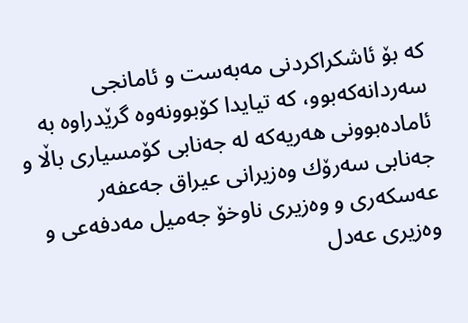كه‌ بۆ ئاشكراكردنی‌ مه‌به‌ست ‌و ئامانجی‌ سه‌ردانه‌كه‌بوو، كه ‌تیایدا كۆبوونه‌وه‌ گرێدراوه‌ به‌ ئاماده‌بوونی‌ هه‌ریه‌كه‌ له‌ جه‌نابی‌ كۆمسیاری‌ باڵا‌ و جه‌نابی‌ سه‌رۆك وه‌زیرانی‌ عیراق جەعفەر عەسکەری ‌‌و وەزیری‌ ناوخۆ جەمیل مەدفەعی‌ و وەزیری‌ عەدل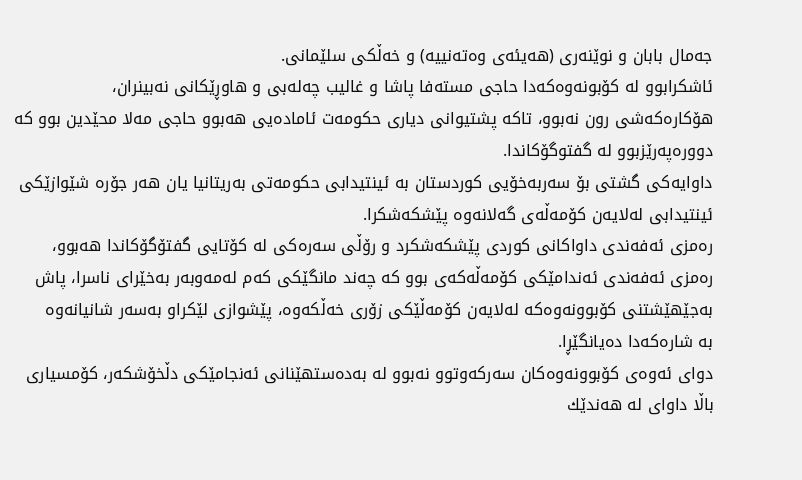جەمال بابان و نوێنه‌ری‌ (هەیئەی‌ وەتەنییە) و خەڵکی‌ سلێمانی‌.
ئاشكرابوو له‌ كۆبونه‌وه‌كه‌دا حاجی‌ مسته‌فا پاشا ‌و غالیب چه‌لەبی ‌‌و هاوڕێكانی‌ نه‌بینران، هۆكاره‌كه‌شی‌ رون نه‌بوو، تاكه‌ پشتیوانی‌ دیاری‌ حكومه‌ت ئاماده‌یی‌ هه‌بوو حاجی‌ مه‌لا محێدین بوو كه‌ دووره‌په‌رێزبوو له‌ گفتوگۆكاندا.
داوایه‌كی‌ گشتی‌ بۆ سه‌ربه‌خۆیی‌ كوردستان به‌ ئینتیدابی‌ حكومه‌تی‌ به‌ریتانیا یان هه‌ر جۆره‌ شێوازێكی‌ ئینتیدابی‌ له‌لایه‌ن كۆمه‌ڵه‌ی‌ گه‌لانه‌وه‌ پێشكه‌شكرا.
ره‌مزی‌ ئه‌فه‌ندی‌ داواكانی‌ كوردی‌ پێشكه‌شكرد و رۆڵی‌ سه‌ره‌كی‌ له‌ كۆتایی‌ گفتۆگۆكاندا هه‌بوو، ره‌مزی‌ ئه‌فه‌ندی‌ ئه‌ندامێكی‌ كۆمه‌ڵه‌كه‌ی‌ بوو كه ‌چه‌ند مانگێكی‌ كه‌م له‌مه‌وبه‌ر به‌خێرای‌ ناسرا، پاش بەجێهێشتنی‌ كۆبوونه‌وه‌كه‌ له‌لایه‌ن كۆمه‌ڵێكی‌ زۆری‌ خه‌ڵكه‌وه‌، پێشوازی‌ لێكراو به‌سه‌ر شانیانه‌وه‌ به ‌شاره‌كه‌دا ده‌یانگێڕا.
دوای‌ ئه‌وه‌ی‌ كۆبوونه‌وه‌كان سه‌ركه‌وتوو نه‌بوو له ‌به‌ده‌ستهێنانی‌ ئه‌نجامێكی‌ دڵخۆشكه‌ر، كۆمسیاری‌ باڵا داوای‌ له ‌هه‌ندێك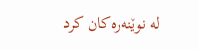له ‌نوێنه‌ره‌كان كرد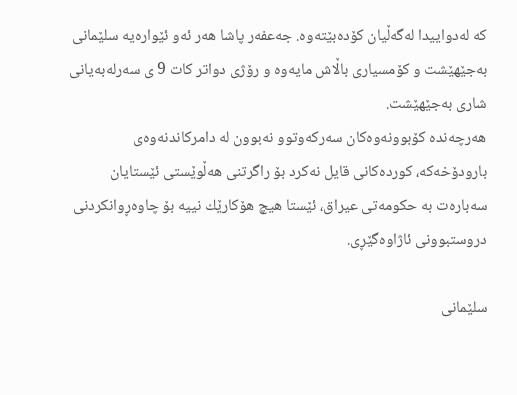كه ‌له‌دواییدا له‌گه‌ڵیان كۆده‌بێته‌وه‌. جه‌عفه‌ر پاشا هه‌ر ئه‌و ئێواره‌یه‌ سلێمانی‌ به‌جێهێشت ‌و كۆمسیاری‌ باڵاش مایەوە و رۆژی‌ دواتر كات 9 ی سەرلەبه‌یانی‌ شاری‌ به‌جێهێشت.
هه‌رچه‌نده‌ كۆبوونه‌وه‌كان سه‌ركه‌وتوو نه‌بوون له ‌دامركاندنه‌وه‌ی‌ بارو‌دۆخه‌كه‌، كورده‌كانی‌ قایل نه‌كرد بۆ راگرتنی‌ هه‌ڵوێستی‌ ئێستایان سه‌باره‌ت به ‌حكومه‌تی‌ عیراق، ‌ئێستا هیچ هۆكارێك نییه‌ بۆ چاوه‌ڕوانكردنی‌ دروستبوونی‌ ئاژاوه‌گێڕی‌.

سلێمانی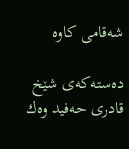شەقامی کاوە

ده‌سته‌كه‌ی‌ شێخ قادری‌ حەفید وه‌ك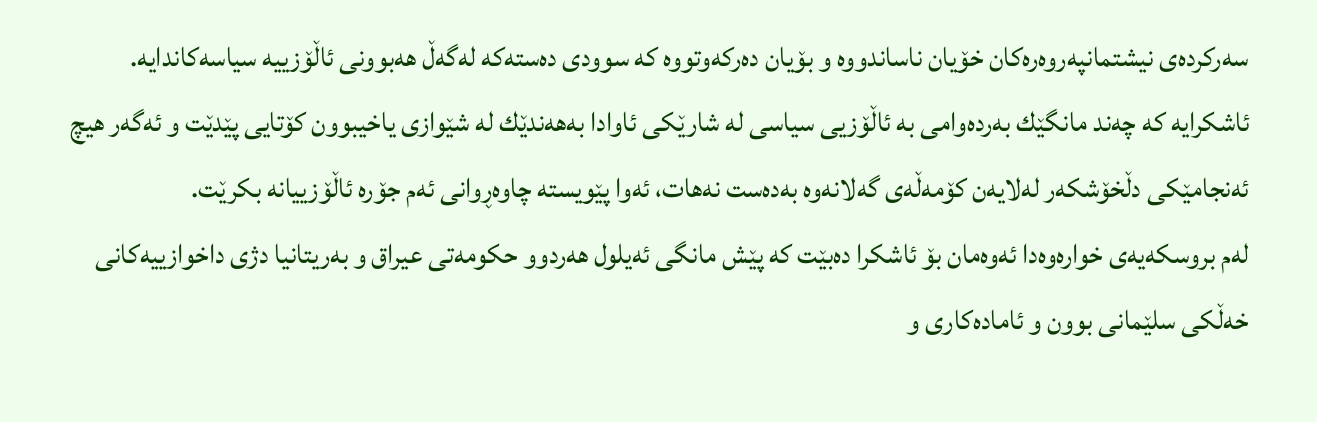سه‌ركرده‌ی‌ نیشتمانپه‌روه‌ره‌كان خۆیان ناساندووە ‌‌و بۆیان ده‌ركه‌وتووه‌ كه ‌سوودی‌ ده‌سته‌كه‌ له‌گه‌ڵ هه‌بوونی‌ ئاڵۆزییه‌ سیاسه‌كاندایه‌. ئاشكرایه‌ كه‌ چه‌ند مانگێك به‌رده‌وامی‌ به ‌ئاڵۆزیی‌ سیاسی‌ له ‌شارێكی‌ ئاوادا به‌هه‌ندێك له‌ شێوازی‌ یاخیبوون كۆتایی‌ پێدێت‌ و ئه‌گه‌ر هیچ ئه‌نجامێكی‌ دڵخۆشكه‌ر له‌لایه‌ن كۆمه‌ڵه‌ی‌ گه‌لانه‌وه‌ به‌ده‌ست نه‌هات، ئه‌وا پێویسته‌ چاوه‌ڕوانی‌ ئه‌م جۆره‌ ئاڵۆزییانه‌ بكرێت.
لەم بروسکەیەی‌ خوارەوەدا ئەوەمان بۆ ئاشکرا دەبێت کە پێش مانگی‌ ئەیلول هەردوو حکومەتی‌ عیراق و بەریتانیا دژی‌ داخوازییەکانی‌ خەڵکی‌ سلێمانی بوون و ئامادەکاری‌ و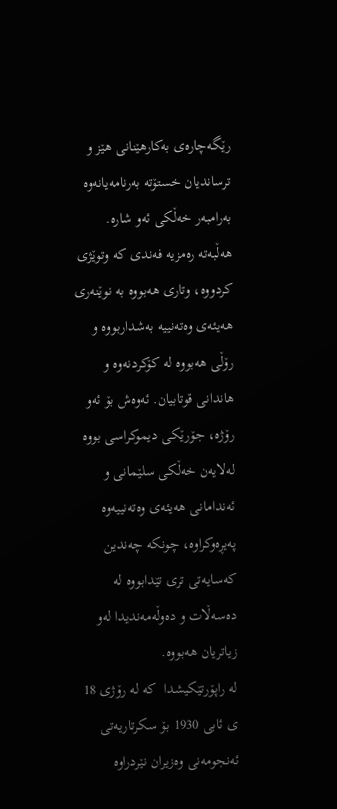رێگەچارەی‌ بەکارهێنانی‌ هێز و ترساندیان خستۆتە بەرنامەیانەوە بەرامبەر خەڵکی‌ ئەو شارە.
هەڵبەتە رەمزیە فەندی‌ کە وتوێژی‌ کردووە، وتاری‌ هەبووە بە نوێنەری‌ هەیئەی‌ وەتەنییە بەشداربووە و رۆڵی‌ هەبووە لە کۆکردنەوە و هاندانی‌ قوتابیان. ئەوەش بۆ ئەو رۆژە، جۆرێکی‌ دیموکراسی‌ بووە لەلایەن خەڵکی‌ سلێمانی و ئەندامانی‌ هەیئەی‌ وەتەنییەوە پەیڕەوکراوە، چونکە چەندین کەسایەتی‌ تری‌ تێدابووە لە دەسەڵات و دەوڵەمەندیدا لەو زیاتریان هەبووە.
لە راپۆرتێکیشدا  کە لە رۆژی‌ 18 ی‌ ئابی‌ 1930 بۆ سكرتاریه‌تی‌ ئه‌نجومه‌نی‌ وه‌زیران نێردراوە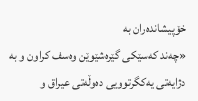خۆپیشاندەران بە
«چه‌ند كه‌سێكی‌ گێره‌شێوێن وەسف کراون و بە دژایەتی یه‌كگرتوویی‌ ده‌وڵه‌تی‌ عیراق‌ و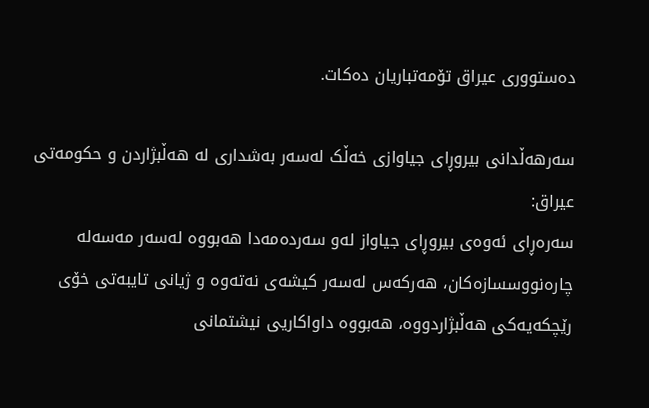ده‌ستووری عیراق تۆمەتباریان دەکات.

سەرهەڵدانی‌ بیروڕای‌ جیاوازی‌ خەڵک لەسەر بەشداری‌ لە هەڵبژاردن و حکومەتی‌ عیراق:
سه‌ره‌ڕای‌ ئه‌وه‌ی‌ بیروڕای‌ جیاواز له‌و سه‌رده‌مه‌دا هه‌بووه‌ له‌سه‌ر مه‌سه‌له‌ چاره‌نووسسازه‌كان، هەرکەس لەسەر کیشەی‌ نەتەوە و ژیانی‌ تایبەتی‌ خۆی‌ رێچکەیەکی‌ هەڵبژاردووە، هەبووە داواکاریی‌ نیشتمانی‌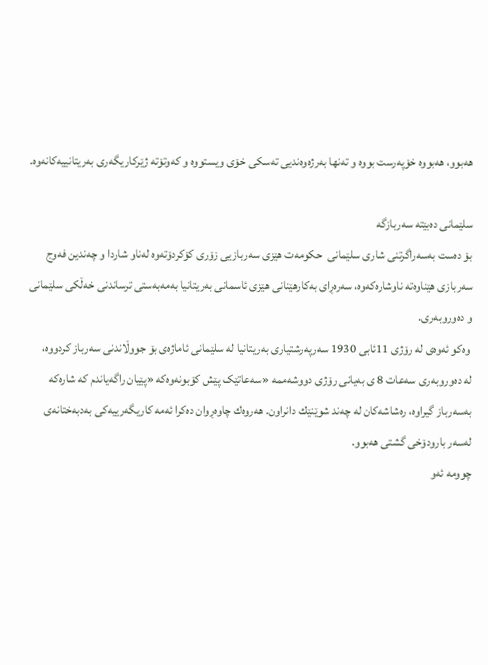هەبوو، هەبووە خۆپەرست بووە و تەنها بەرژەوەندیی‌ تەسکی‌ خۆی‌ ویستووە و کەوتۆتە ژێرکاریگەری‌ بەریتانییەکانەوە.

سلێمانی‌ دەبێتە سەربازگە
بۆ دەست بەسەراگرتنی‌ شاری‌ سلێمانی‌ ‌ حكومه‌ت هێزی‌ سەربازیی‌ زۆری‌ کۆکردۆتەوە لەناو شاردا و چەندین فەوج سەربازی‌ هێناوەتە ناوشارەکەوە، سەرەڕای‌ بەکارهێنانی‌ هێزی‌ ئاسمانی‌ بەریتانیا بەمەبەستی‌ ترساندنی‌ خەڵکی‌ سلێمانی‌ و دەوروبەری.
 وەکو ئەوەی‌ لە رۆژی 11ئابی‌ 1930 سەرپەرشتیاری‌ بەریتانیا لە سلێمانی‌ ئاماژەی‌ بۆ جووڵاندنی‌ سەرباز کردووە، له ‌ده‌وروبه‌ری‌ سەعات 8 ی به‌یانی‌ رۆژی‌ دووشه‌ممه ‌«سەعاتێک پێش كۆبونه‌وه‌كه‌ «پێیان راگه‌یاندم كه ‌شاره‌كه‌ به‌سه‌رباز گیراوه‌، ره‌شاشەكان له ‌چه‌ند شوێنێك دانراون. هه‌روه‌ك چاوه‌ڕوان ده‌كرا ئه‌مه‌ كاریگه‌رییه‌كی‌ به‌دبه‌ختانه‌ی‌ له‌سه‌ر بارودۆخی‌ گشتی‌ هه‌بوو.
چوومه‌ ئه‌و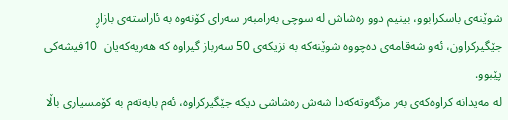شوێنه‌ی‌ ‌باسكرابوو، بینیم دوو ره‌شاش له ‌سوچی‌ به‌رامبه‌ر سه‌رای‌ كۆنه‌وه‌ به ‌ئاراسته‌ی‌ بازاڕ جێگیركراون، ئه‌و شه‌قامه‌ی‌ ده‌چووه‌ شوێنه‌كه‌ به ‌نزیكه‌ی ‌50 سه‌رباز گیراوه‌ كه‌ هه‌ریه‌كه‌یان  10فیشه‌كی‌ پێبوو.
له ‌مه‌یدانه‌ كراوه‌كه‌ی‌ به‌ر مزگه‌وته‌كه‌دا شەش ره‌شاشی‌ دیكه‌ جێگیركراوه‌، ئه‌م بابه‌ته‌م به‌ كۆمسیاری‌ باڵا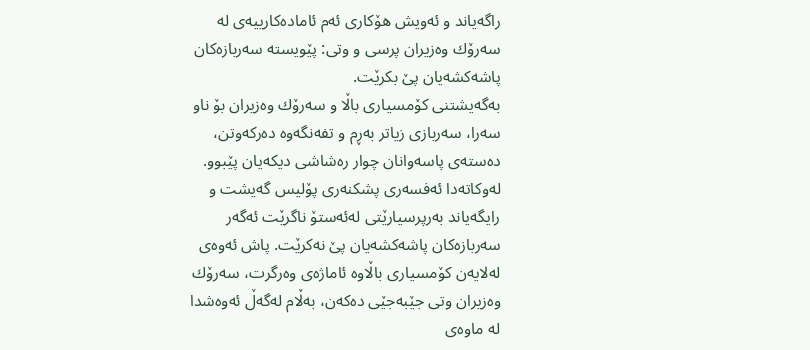راگه‌یاند‌ و ئه‌ویش هۆكاری‌ ئه‌م ئاماده‌كارییه‌ی‌ له‌ سه‌رۆك وه‌زیران پرسی‌‌ و وتی: پێویسته‌ سه‌ربازه‌كان پاشه‌كشه‌یان پێ بكرێت.
به‌گەیشتنی‌ كۆمسیاری‌ باڵا‌ و سه‌رۆك وه‌زیران بۆ ناو سه‌را، سه‌ربازی‌ زیاتر به‌ڕم ‌و تفه‌نگه‌وه‌ ده‌ركه‌وتن، ده‌سته‌ی‌ پاسه‌وانان چوار ره‌شاشی‌ دیكه‌یان پێبوو.
له‌وكاته‌دا ئه‌فسه‌ری‌ پشكنه‌ری‌ پۆلیس گه‌یشت‌ و رایگه‌یاند به‌رپرسیارێتی‌ له‌ئه‌ستۆ ناگرێت ئەگه‌ر سه‌ربازه‌كان پاشه‌كشه‌یان پێ نه‌كرێت. پاش ئه‌وه‌ی‌ له‌لایه‌ن كۆمسیاری‌ باڵاوه‌ ئاماژه‌ی‌ وه‌رگرت، سه‌رۆك وه‌زیران وتی‌ جێبه‌جێی‌ ده‌كه‌ن، به‌ڵام له‌گه‌ڵ ئه‌وه‌شدا له‌ ماوه‌ی‌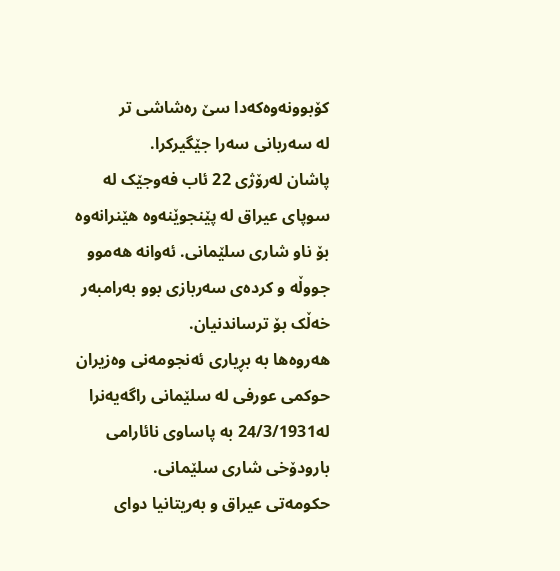كۆبوونه‌وه‌كه‌دا سێ ره‌شاشی‌ تر له ‌سه‌ربانی‌ سه‌را جێگیركرا.
پاشان لەرۆژی‌ 22 ئاب فەوجێک لە سوپای‌ عیراق لە پێنجوێنەوە هێنرانەوە بۆ ناو شاری‌ سلێمانی‌. ئەوانە هەموو جووڵە و کردەی‌ سەربازی‌ بوو بەرامبەر خەڵک بۆ ترساندنیان.
هه‌روه‌ها به ‌بڕیاری‌ ئه‌نجومه‌نی‌ وه‌زیران حوكمی‌ عورفی‌ له ‌سلێمانی‌ راگه‌یه‌نرا له‌24/3/1931 به‌ پاساوی‌ نائارامی‌ بارودۆخی‌ شاری‌ سلێمانی‌.
حكومه‌تی‌ عیراق‌ و به‌ریتانیا دوای‌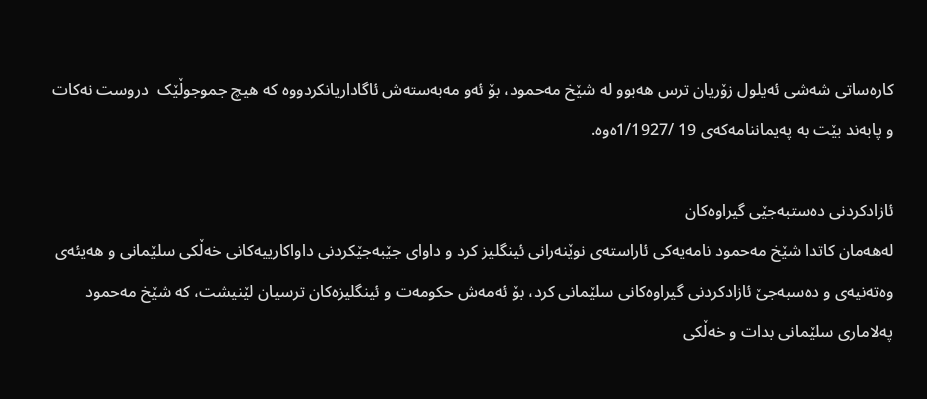كاره‌ساتی‌ شه‌شی‌ ئه‌یلول زۆریان ترس هه‌بوو له‌ شێخ مه‌حمود، بۆ ئه‌و مه‌به‌سته‌ش ئاگاداریانكردووە كه ‌هیچ جموجوڵێک  دروست نه‌كات‌ و پابه‌ند بێت به‌ په‌یماننامه‌كه‌ی ‌19 /1/1927ەوە.

ئازادکردنی دەستبەجێی گیراوەکان
لەهەمان کاتدا شێخ مه‌حمود نامه‌یه‌كی‌ ئاراسته‌ی‌ نوێنه‌رانی‌ ئینگلیز كرد‌ و داوای‌ جێبه‌جێكردنی‌ داواكارییه‌كانی‌ خه‌ڵكی‌ سلێمانی‌‌ و هه‌یئه‌ی‌ وه‌ته‌نیه‌ی‌ و دەسبەجێ‌ ئازادكردنی‌ گیرا‌وه‌كانی‌ سلێمانی کرد‌، بۆ ئه‌مه‌ش حكومه‌ت ‌و ئینگلیزه‌كان ترسیان لێنیشت، كه‌ شێخ مه‌حمود په‌لاماری‌ سلێمانی‌ بدات‌ و خه‌ڵكی‌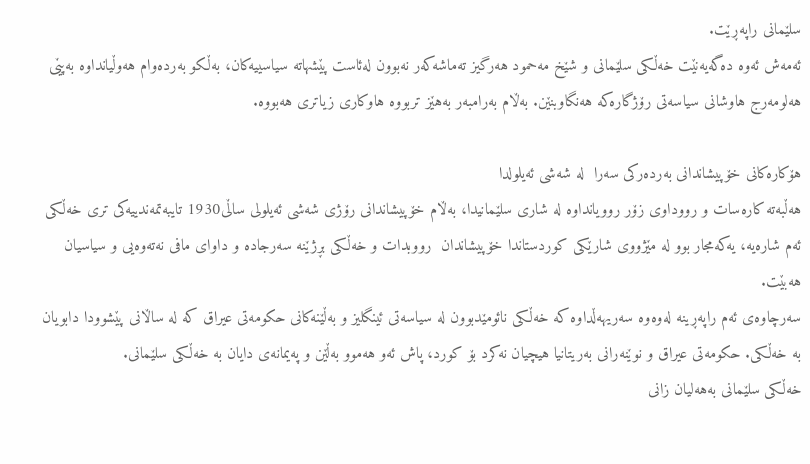سلێمانی راپه‌ڕێت.
ئه‌مه‌ش ئه‌وه‌ ده‌گه‌یه‌نێت خه‌ڵكی‌ سلێمانی ‌‌و شێخ مه‌حمود هه‌رگیز ته‌ماشه‌كه‌ر نه‌بوون له‌ئاست پێشهاته‌ سیاسییه‌كان، به‌ڵكو به‌رده‌وام هه‌وڵیانداوه‌ به‌پێی‌ هه‌لومه‌رج هاوشانی‌ سیاسه‌تی‌ رۆژگاره‌كه‌ هه‌نگاوبنێن. بەڵام بەرامبەر بەهێز تربووە هاوکاری‌ زیاتری‌ هەبووە.

هۆکارەکانی‌ خۆپیشاندانی‌ به‌رده‌ركی‌ سه‌را  لە شەشی‌ ئەیلولدا
هه‌ڵبه‌ته‌ كاره‌سات ‌و رووداوی‌ زۆر روویانداوه‌ له‌ شاری‌ سلێمانیدا، به‌ڵام خۆپیشاندانی‌ رۆژی‌ شه‌شی‌ ئه‌یلولی‌ ساڵی‌1930 تایبه‌تمه‌ندییه‌كی‌ تری‌ خه‌ڵكی‌ ئه‌م شاره‌یه‌، یه‌كه‌مجار بوو له‌ مێژووی‌ شارێكی‌ کوردستاندا خۆپیشاندان  رووبدات ‌و خه‌ڵكی‌ بڕژێنه‌ سه‌رجاده‌‌ و داوای‌ مافی‌ نەتەوەیی‌ و سیاسیان هه‌بێت.
سه‌رچاوه‌ی‌ ئه‌م راپه‌ڕینه‌ له‌وه‌وه‌ سه‌ریهه‌ڵداوه‌ كه ‌خەڵكی‌ نائومێدبوون له‌ سیاسه‌تی‌ ئینگلیز‌ و به‌ڵێنه‌كانی‌ حكومه‌تی‌ عیراق که ‌لە ساڵانی‌ پێشوودا دابویان به ‌خه‌ڵكی‌. حكومه‌تی‌ عیراق و نوێنه‌رانی‌ به‌ریتانیا هیچیان نه‌كرد بۆ كورد، پاش ئه‌و هه‌موو به‌ڵێن ‌و په‌یمانه‌ی‌ دایان به ‌خه‌ڵكی‌ سلێمانی‌.
خه‌ڵكی‌ سلێمانی‌ به‌هه‌لیان زانی‌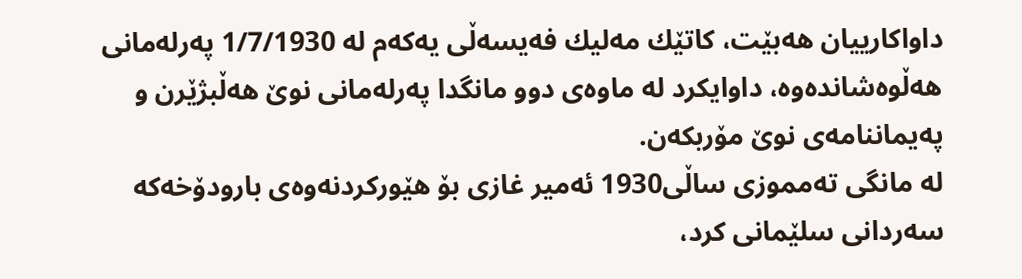داواكارییان هه‌بێت، كاتێك مه‌لیك فه‌یسه‌ڵی یەکەم له ‌1/7/1930 په‌رله‌مانی‌ هه‌ڵوه‌شانده‌وه‌، داوایكرد له ‌ماوه‌ی‌ دوو مانگدا په‌رله‌مانی‌ نوێ هه‌ڵبژێرن ‌و په‌یماننامه‌ی‌ نوێ مۆربكه‌ن.
له ‌مانگی‌ ته‌مموزی‌ ساڵی‌1930 ئه‌میر غازی‌ بۆ هێوركردنه‌وه‌ی‌ بارودۆخه‌كه‌ سه‌ردانی‌ سلێمانی‌ كرد،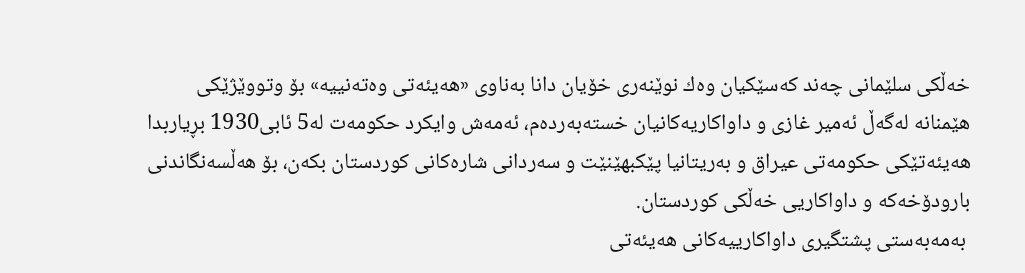خه‌ڵكی‌ سلێمانی‌ چه‌ند كه‌سێكیان وه‌ك نوێنه‌ری‌ خۆیان دانا به‌ناوی‌ «هه‌یئه‌تی‌ وه‌ته‌نییه» بۆ وتووێژێكی‌ هێمنانه‌ له‌گه‌ڵ ئه‌میر غازی ‌‌و داواكاریه‌كانیان خسته‌به‌رده‌م، ئه‌مه‌ش وایكرد حكومه‌ت له‌5 ئابی‌1930 بڕیاربدا هه‌یئه‌تێكی‌ حكومه‌تی‌ عیراق و به‌ریتانیا پێكبهێنێت ‌و سه‌ردانی‌ شاره‌كانی‌ كوردستان بكه‌ن، بۆ هەڵسەنگاندنی‌ بارودۆخەکە و داواکاریی‌ خەڵکی‌ کوردستان.
 به‌مه‌به‌ستی‌ پشتگیری‌ داواكارییه‌كانی‌ هه‌یئه‌تی‌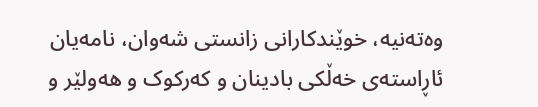وه‌ته‌نیە، خوێندکارانی زانستی‌ شه‌وان، نامه‌یان ئاڕاسته‌ی‌ خه‌ڵكی‌ بادینان ‌و کەرکوک و هەولێر و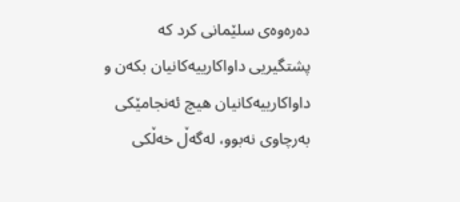ده‌ره‌وه‌ی‌ سلێمانی‌ كرد كه‌ پشتگیریی‌ داواكارییه‌كانیان بكه‌ن و داواكارییه‌كانیان هیچ‌ ئەنجامێکی‌ بەرچاوی‌ نه‌بوو، له‌گه‌ڵ خه‌ڵكی‌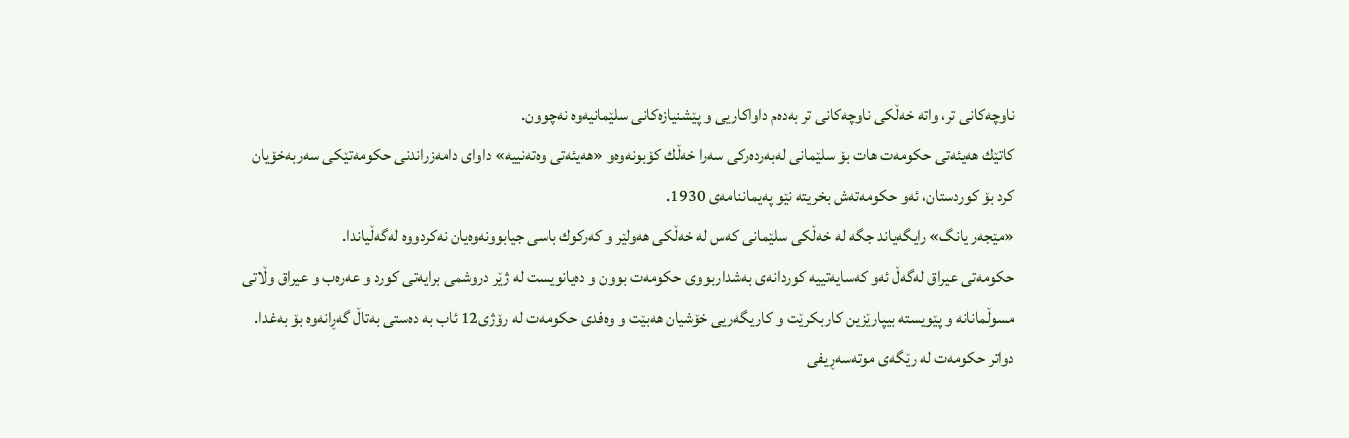ناوچه‌كانی‌ تر، ‌واته‌ خه‌ڵكی‌ ناوچه‌كانی‌ تر به‌ده‌م داواكاریی ‌‌و پێشنیازه‌كانی سلێمانیه‌وه‌ نه‌چوون.
كاتێك هه‌یئه‌تی‌ حكومه‌ت هات بۆ سلێمانی‌ له‌به‌رده‌ركی‌ سه‌را خه‌ڵك كۆبونه‌وه‌‌و «هه‌یئه‌تی‌ وه‌ته‌نییه‌» داوای‌ دامه‌زراندنی‌ حكومه‌تێكی‌ سه‌ربه‌خۆیان كرد بۆ كوردستان، ئه‌و حكومه‌ته‌ش بخریته‌ نێو په‌یماننامه‌ی ‌1930.
«مێجه‌ر یانگ» رایگه‌یاند جگه‌ له‌ خه‌ڵكی‌ سلێمانی‌ كه‌س له‌ خه‌ڵكی‌ هه‌ولێر‌ و كه‌ركوك باسی‌ جیابوونه‌وه‌یان نه‌كردووه‌ لەگەڵیاندا.
حكومه‌تی‌ عیراق له‌گه‌ڵ ئه‌و كه‌سایه‌تییه‌ كوردانه‌ی‌ به‌شداربووی‌ حكومه‌ت بو‌ون و ده‌یانویست له‌ ژێر دروشمی‌ برایه‌تی‌ كورد ‌و عه‌ره‌ب‌ و عیراق وڵاتی‌ مسوڵمانانه ‌و پێویسته‌ بیپارێزین كاربكرێت و كاریگه‌ریی‌ خۆشیان هه‌بێت‌ و وه‌فدی‌ حكومه‌ت له ‌رۆژی‌12 ئاب بە دەستی بەتاڵ گه‌ڕانه‌وه‌ بۆ به‌غدا.
دواتر حكومه‌ت له ‌رێگه‌ی‌ موته‌سه‌ڕیفی‌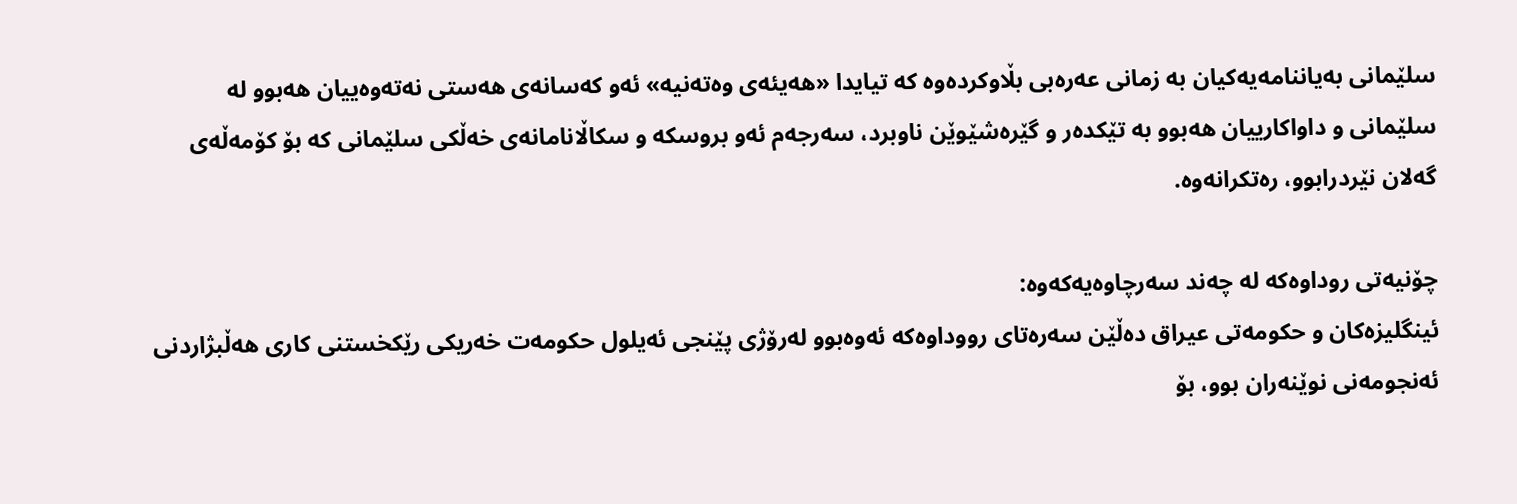سلێمانی‌ به‌یاننامەیەكیان به ‌زمانی‌ عه‌ره‌بی‌ بڵاوكرده‌وه‌ كه‌ تیایدا «هه‌یئه‌ی‌ وه‌ته‌نیه‌» ئه‌و كه‌سانه‌ی‌ هه‌ستی‌ نه‌ته‌وه‌ییان هه‌بوو له‌ سلێمانی‌‌ و داواكارییان هه‌بوو به‌ تێكده‌ر و گێره‌شێوێن ناوبرد، سه‌رجه‌م ئه‌و بروسكه‌ و سكاڵانامانه‌ی‌ خەڵکی‌ سلێمانی‌ کە بۆ كۆمه‌ڵه‌ی‌ گه‌لان نێردرابوو، ره‌تكرانه‌وه‌.

چۆنیەتی‌ روداوەکە لە چەند سەرچاوەیەکەوە:
ئینگلیزەکان و حکومەتی عیراق دەڵێن سه‌ره‌تای‌ رووداوه‌كه‌ ئه‌وه‌بوو له‌رۆژی پێنجی ئه‌یلول حكومه‌ت خه‌ریكی‌ رێكخستنی‌ كاری‌ هه‌ڵبژاردنی‌ ئەنجومەنی نوێنەران بوو، بۆ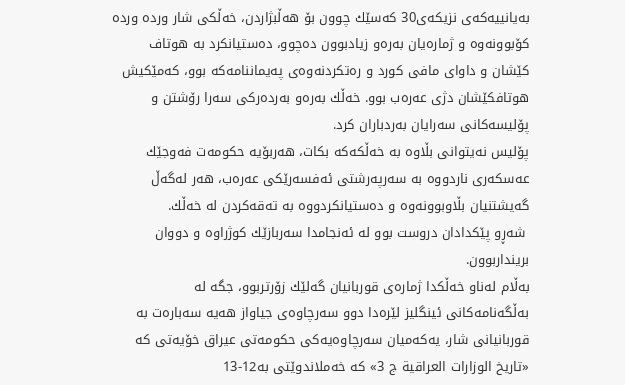به‌یانییه‌كه‌ی‌ نزیكه‌ی‌30 كه‌سێك چوون بۆ هه‌ڵبژاردن، خه‌ڵكی‌ شار ورده‌ ورده‌ كۆبوونه‌وه ‌‌و ژماره‌یان به‌رەو زیادبوون ده‌چوو، دەستیانکرد بە هوتاف كێشان و داوای‌ مافی‌ كورد‌ و ره‌تكردنه‌وه‌ی‌ په‌یماننامه‌كه‌ بوو، كه‌مێكیش هوتافكێشان دژی‌ عه‌ره‌ب بوو. خه‌ڵك به‌ره‌و به‌رده‌ركی‌ سه‌را رۆشتن‌ و پۆلیسه‌كانی‌ سه‌رایان به‌ردباران كرد.
پۆلیس نه‌یتوانی‌ بڵاوه‌ به‌ خه‌ڵكه‌كه‌ بكات، هه‌ربۆیه‌ حكومه‌ت فه‌وجێك عه‌سكه‌ری‌ ناردووە به ‌سه‌رپه‌رشتی‌ ئه‌فسه‌رێكی‌ عه‌ره‌ب، هه‌ر له‌گه‌ڵ گه‌یشتنیان بڵاوبوونه‌وه ‌‌و ده‌ستیانكردووە به‌ ته‌قه‌كردن له‌ خه‌ڵك.
 شه‌ڕو پێكدادان دروست بوو له‌ ئه‌نجامدا سه‌ربازێك كوژراوه‌‌ و دووان برینداربوون.
به‌ڵام له‌ناو خه‌ڵكدا ژماره‌ی‌ قوربانیان گه‌لێك زۆرتربوو، جگه‌ له‌ به‌ڵگه‌نامه‌كانی‌ ئینگلیز لێره‌دا دوو سه‌رچاوه‌ی‌ جیاواز هه‌یه‌ سه‌باره‌ت به‌ قوربانیانی‌ شار، یه‌كه‌میان سه‌رچاوه‌یه‌كی‌ حكومه‌تی‌ عیراق خۆیه‌تی‌ كه‌ «تاریخ الوزارات العراقیة ج 3» كه ‌خه‌ملاندوێتی‌ به‌12-13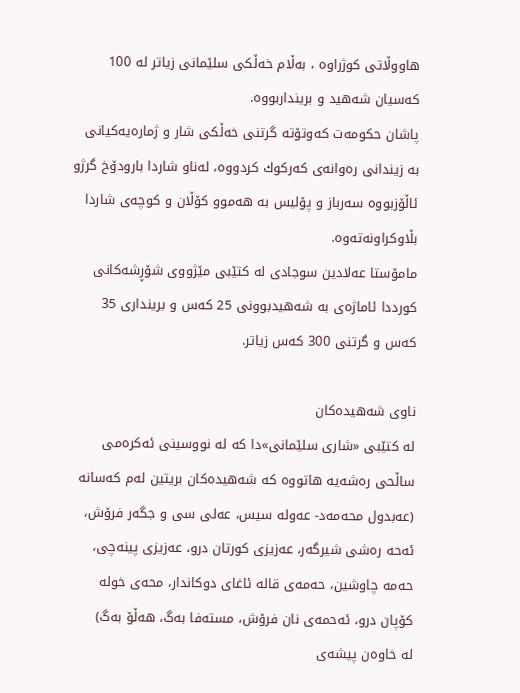هاووڵاتی‌ كوژراوه ‌‌، به‌ڵام خه‌ڵكی‌ سلێمانی‌ زیاتر له ‌100 كه‌سیان شه‌هید و برینداربووه‌.
پاشان حكومه‌ت كه‌وتۆته‌ گرتنی‌ خه‌ڵكی‌ شار ‌و ژماره‌یه‌كیانی‌ به ‌زیندانی‌ ره‌وانه‌ی‌ كه‌ركوك كردووە‌، له‌ناو شاردا بارودۆخ گرژو ئاڵۆزبووه‌ سەرباز و پۆلیس به ‌هه‌موو كۆڵان‌ و كوچه‌ی‌ شاردا بڵاوكراونه‌ته‌وه‌.
مامۆستا عەلادین سوجادی‌ لە کتێبی‌ مێژووی‌ شۆڕشەکانی‌ کورددا ئاماژەی‌ بە شەهیدبوونی‌ 25 کەس و برینداری‌ 35 کەس و گرتنی‌ 300 کەس زیاتر.

ناوی‌ شەهیدەکان
لە کتێبی‌ «شاری‌ سلێمانی»دا کە لە نووسینی‌ ئەکرەمی‌ ساڵحی‌ رەشەیە هاتووە کە شەهیدەکان بریتین لەم کەسانە (عەبدول محەمەد- عەولە سیس، عەلی‌ سی و جگەر فرۆش، ئەحە رەشی‌ شیرگەر، عەزیزی‌ کورتان درو، عەزیزی‌ پینەچی‌، حەمە چاوشین، حەمەی‌ قالە ئاغای‌ دوکاندار، محەی‌ خولە کۆپان درو، ئەحمەی‌ نان فرۆش، مستەفا بەگ، هەڵۆ بەگ)
لە خاوەن پیشەی‌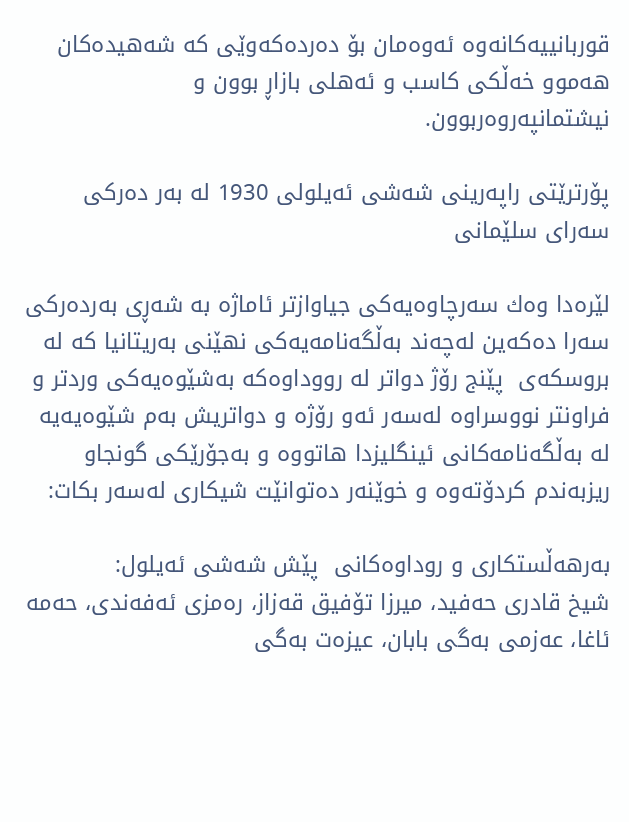قوربانییەکانەوە ئەوەمان بۆ دەردەکەوێی کە شەهیدەکان هەموو خەڵکی‌ کاسب و ئەهلی‌ بازاڕ بوون و نیشتمانپەروەربوون.

پۆرترێتی راپەرینی شەشی ئەیلولی 1930 لە بەر دەرکی سەرای سلێمانی

لێره‌دا وه‌ك سه‌رچاوه‌یه‌كی‌ جیاوازتر ئاماژه‌ به‌ شه‌ڕی‌ به‌رده‌ركی‌ سه‌را ده‌كه‌ین له‌چه‌ند به‌ڵگه‌نامه‌یه‌كی‌ نهێنی به‌ریتانیا کە له‌ بروسكه‌ی‌‌  پێنج رۆژ دواتر له‌ رووداوه‌كه‌ به‌شێوه‌یه‌كی‌ وردتر و فراونتر نووسراوه‌ له‌سه‌ر ئه‌و رۆژه‌‌ و دواتریش به‌م شێوه‌یه‌یه‌ له‌ به‌ڵگه‌نامه‌كانی‌ ئینگلیزدا هاتووه‌ و بەجۆرێکی‌ گونجاو ریزبەندم کردۆتەوە و خوێنەر دەتوانێت شیکاری‌ لەسەر بکات:

به‌ر‌هه‌ڵستكاری‌ و روداوەکانی‌  پێش شەشی‌ ئەیلول:
شیخ قادری‌ حه‌فید، میرزا تۆفیق قه‌زاز، ره‌مزی‌ ئه‌فه‌ندی‌، حه‌مه‌ ئاغا، عه‌زمی‌ به‌گی‌ بابان، عیزه‌ت به‌گی‌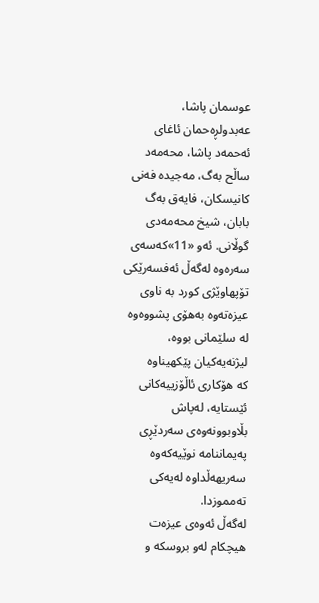عوسمان پاشا، عەبدولڕەحمان ئاغای‌ ئه‌حمه‌د پاشا، محه‌مه‌د ساڵح به‌گ، مه‌جیده ‌فه‌نی‌ كانیسكان، فایه‌ق به‌گ بابان، شیخ محەمەدی‌ گوڵانی‌. ئه‌و «11»كه‌سه‌ی‌ سه‌ره‌وه‌ له‌گه‌ڵ ئه‌فسه‌رێكی‌ تۆپهاوێژی‌ كورد به‌ ناوی‌ عیزه‌ته‌وه‌ به‌هۆی‌ پشووه‌وه‌ له‌ سلێمانی‌ بووه‌، لیژنه‌یه‌كیان پێكهیناوه‌ كه ‌هۆكاری‌ ئاڵۆزییه‌كانی‌ ئێستایه‌، له‌پاش بڵاوبوونه‌وه‌ی‌ سه‌ردێڕی‌ په‌یماننامه‌ نوێیه‌كه‌وه‌ سه‌ریهه‌ڵداوه‌ له‌یه‌كی‌ ته‌مموزدا.
لەگەڵ ئەوەی‌ عیزه‌ت هیچكام له‌و بروسكه‌ و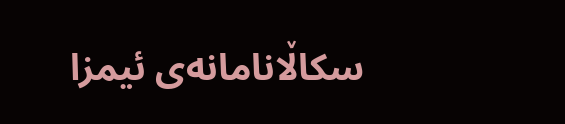سكاڵانامانه‌ی‌ ئیمزا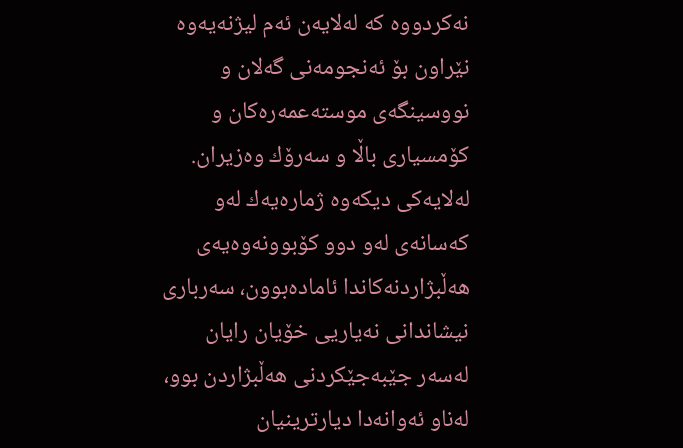نەکردووە كه‌ له‌لایه‌ن ئه‌م لیژنه‌یه‌وه‌ نێراون بۆ ئه‌نجومه‌نی‌ گه‌لان‌ و نووسینگه‌ی‌ موسته‌عمه‌ره‌كان‌ و كۆمسیاری‌ باڵا‌ و سه‌رۆك وه‌زیران.
له‌لایه‌كی‌ دیكه‌وه‌ ژماره‌یه‌ك له‌و كه‌سانه‌ی‌ له‌و دوو كۆبوونه‌وه‌یه‌ی‌ هه‌ڵبژاردنه‌كاندا ئاماده‌بوون، سه‌ر‌باری‌ نیشاندانی‌ نه‌یاریی‌ خۆیان رایان له‌سه‌ر جێبه‌جێكردنی‌ هه‌ڵبژاردن بوو، له‌ناو ئه‌وانه‌دا دیارترینیان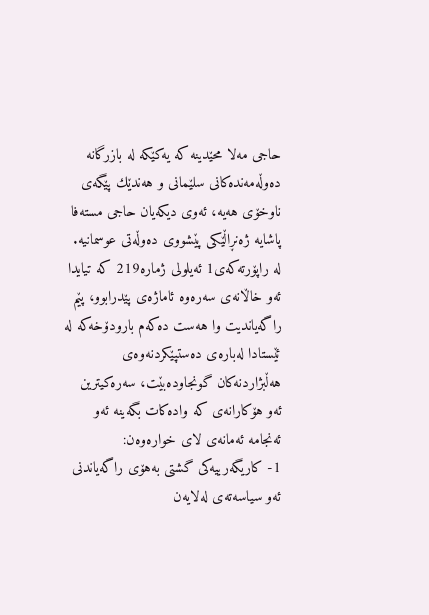حاجی‌ مه‌لا محێدینه‌ كه‌ یه‌كێكه‌ له ‌بازرگانه‌ ده‌وڵه‌مه‌نده‌كانی‌ سلێمانی ‌‌و هه‌ندێك پێگه‌ی‌ ناوخۆی‌ هه‌یه‌، ئه‌وی‌ دیكه‌یان حاجی‌ مسته‌فا پاشایه‌ ژه‌نڕاڵێكی‌ پێشووی‌ ده‌وڵه‌تی‌ عوسمانیه‌.
له ‌راپۆرته‌كه‌ی‌1 ئه‌یلولی‌ ژماره‌219 كه ‌تیایدا ئه‌و خاڵانه‌ی‌ سه‌ره‌وه‌ ئاماژه‌ی‌ پێدرابوو، پێم راگه‌یاندیت‌ وا هه‌ست ده‌كه‌م بارودۆخه‌كه‌ له‌ ئێستادا له‌بارەی ده‌ستپێكردنه‌وه‌ی‌ هه‌ڵبژاردنه‌كان گونجاوده‌بێت، سه‌ره‌كیترین ئه‌و هۆكارانه‌ی‌ كه ‌واده‌كات بگه‌ینه‌ ئه‌و ئه‌نجامه‌ ئه‌مانه‌ی‌ لای‌ خواره‌وه‌ن:
1- كاریگه‌رییه‌كی‌ گشتی‌ به‌هۆی‌ راگه‌یاندنی‌ ئه‌و سیاسه‌ته‌ی‌ له‌لایه‌ن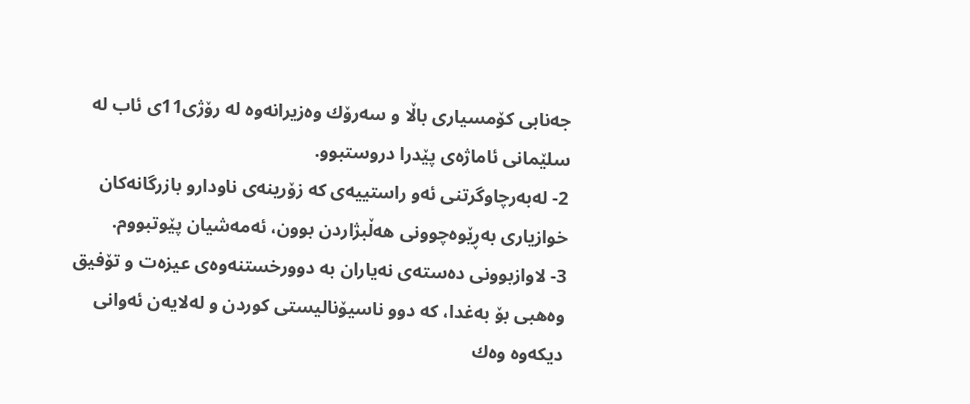جه‌نابی‌ كۆمسیاری‌ باڵا‌ و سه‌رۆك وه‌زیرانه‌وه‌ له‌ رۆژی‌11ی ئاب له‌ سلێمانی‌ ئاماژه‌ی‌ پێدرا دروستبوو.
2- له‌به‌رچاوگرتنی‌ ئه‌و راستییه‌ی‌ كه ‌زۆرینه‌ی‌ ناودار‌و بازرگانه‌كان خوازیاری‌ بەڕێوەچوونی هه‌ڵبژاردن بوون، ئه‌مه‌شیان پێوتبووم.
3- لاوازبوونی‌ ده‌سته‌ی‌ نه‌یاران به‌ دوورخستنه‌وه‌ی‌ عیزه‌ت‌ و تۆفیق وه‌هبی‌ بۆ به‌غدا، كه‌ دوو ناسیۆنالیستی‌ كوردن‌ و له‌لایه‌ن ئه‌وانی‌ دیكه‌وه‌ وه‌ك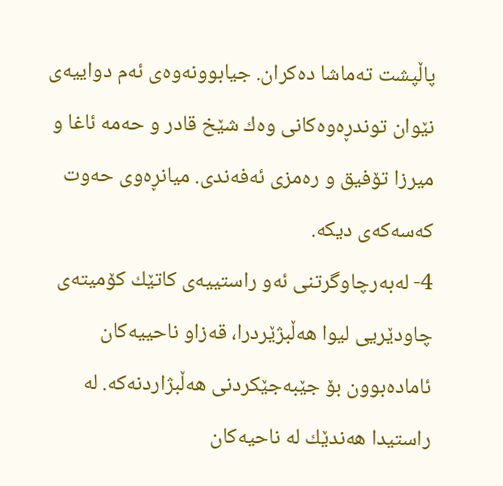پاڵپشت ته‌ماشا ده‌كران. جیابوونه‌وه‌ی‌ ئه‌م دواییه‌ی‌ نێوان توندڕه‌وه‌كانی‌ وه‌ك شێخ قادر‌ و حه‌مه‌ ئاغا و میرزا تۆفیق‌ و ره‌مزی‌ ئه‌فه‌ندی‌. میانڕه‌وی‌ حه‌وت كه‌سه‌كه‌ی‌ دیكه‌.
4- له‌به‌رچاوگرتنی‌ ئه‌و راستییه‌ی‌ كاتێك كۆمیته‌ی‌ چاودێریی‌ لیوا هه‌ڵبژێردرا، قه‌زاو ناحییه‌كان ئاماده‌بوون بۆ جێبەجێكردنی‌ هه‌ڵبژاردنه‌كه‌. له‌ راستیدا هه‌ندێك له‌ ناحیه‌كان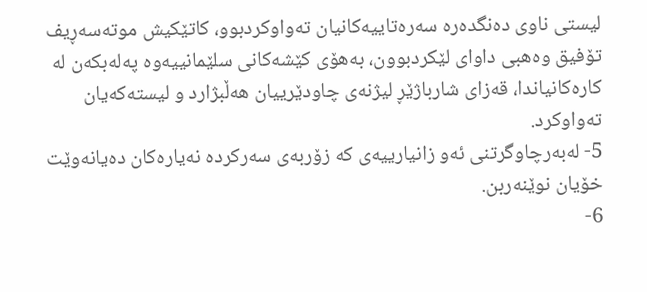لیستی‌ ناوی‌ ده‌نگده‌ره‌ سه‌ره‌تاییه‌كانیان ته‌واوكردبوو، كاتێكیش موته‌سه‌ڕیف تۆفیق وه‌هبی‌ داوای‌ لێكردبوون، به‌هۆی‌ كێشه‌كانی‌ سلێمانییه‌وه‌ په‌له‌بكه‌ن له‌ كاره‌كانیاندا، قه‌زای‌ شارباژێڕ لیژنه‌ی‌ چاودێرییان هه‌ڵبژارد‌ و لیسته‌كه‌یان ته‌واوكرد.
5- له‌به‌رچاوگرتنی‌ ئه‌و زانیارییه‌ی‌ كه‌ زۆربه‌ی‌ سه‌ركرده‌ نه‌یاره‌كان ده‌یانه‌وێت خۆیان نوێنه‌ربن.
6-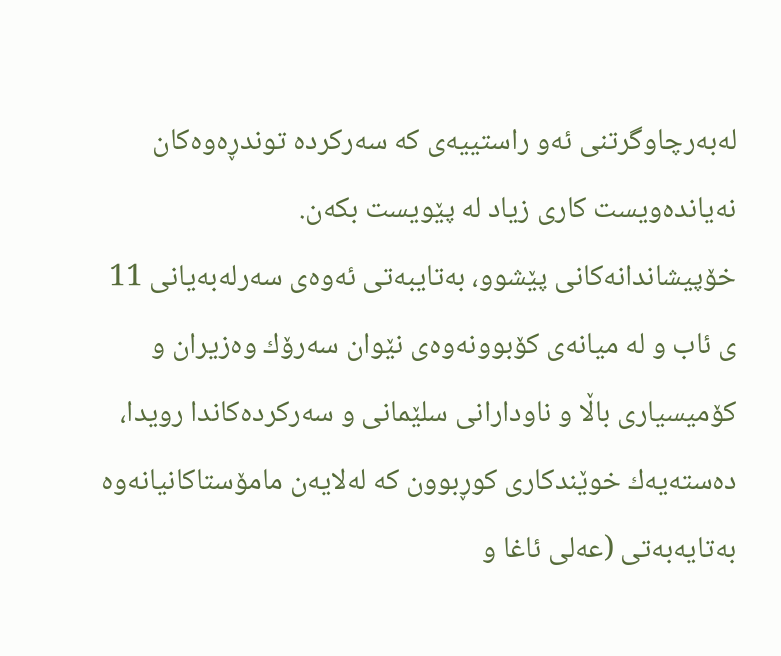له‌به‌رچاوگرتنی‌ ئه‌و راستییه‌ی‌ كه‌ سه‌ركرده‌ توندڕه‌وه‌كان نه‌یانده‌ویست كاری‌ زیاد له‌ پێویست بکەن.
خۆپیشاندانه‌كانی‌ پێشوو، به‌تایبه‌تی‌ ئه‌وه‌ی‌ سه‌رله‌به‌یانی‌ 11 ی‌ ئاب ‌و له‌ میانه‌ی‌ كۆبوونه‌وه‌ی‌ نێوان سه‌رۆك وه‌زیران ‌و كۆمیسیاری‌ باڵا ‌و ناودارانی‌ سلێمانی‌‌ و سه‌ركرده‌كاندا رویدا، ده‌سته‌یه‌ك خوێندكاری‌ كوڕبوون كه‌ له‌لایه‌ن مامۆستاكانیانه‌وه‌ به‌تایه‌به‌تی‌ (عه‌لی‌ ئاغا ‌و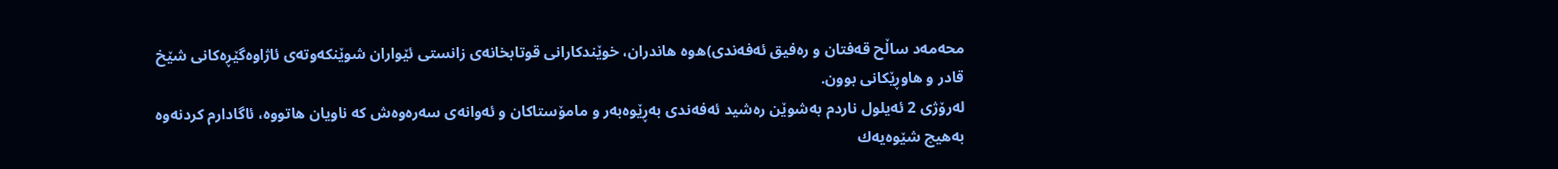محه‌مه‌د ساڵح قه‌فتان ‌و ره‌فیق ئه‌فه‌ندی)ه‌وه‌ هاندران، خوێندكارانی‌ قوتابخانه‌ی‌ زانستی‌ ئێواران شوێنكه‌وته‌ی‌ ئاژاوه‌گێڕه‌كانی‌ شێخ قادر ‌و هاوڕێكانی‌ بوون.
له‌رۆژی‌ 2 ئه‌یلول ناردم به‌شوێن ره‌شید ئه‌فه‌ندی‌ به‌ڕێوه‌به‌ر ‌و مامۆستاكان ‌و ئه‌وانه‌ی‌ سه‌ره‌وه‌ش كه‌ ناویان هاتووه‌، ئاگادارم كردنه‌وه‌  به‌هیچ شێوه‌یه‌ك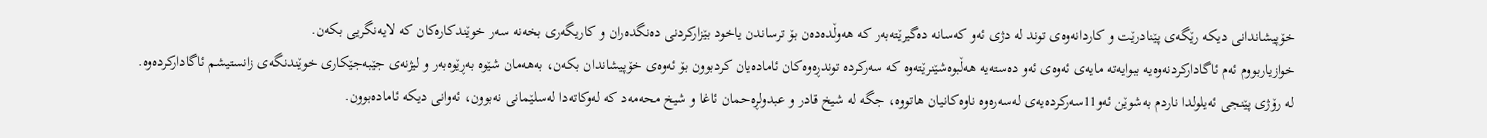خۆپیشاندانی‌ دیكه‌ رێگه‌ی‌ پێنادرێت‌ و كاردانه‌وه‌ی‌ توند له‌ دژی‌ ئه‌و كه‌سانه‌ دەگیرێتەبەر كه‌ هه‌وڵده‌ده‌ن بۆ ترساندن یاخود بێزاركردنی‌ ده‌نگده‌ران ‌و كاریگه‌ری بخه‌نه‌ سه‌ر خوێندکارەکان كه‌ لایه‌نگریی‌ بكه‌ن.
خوازیاربووم ئه‌م ئاگاداركردنه‌وه‌یه‌ ببوایه‌ته‌ مایه‌ی‌ ئه‌وه‌ی‌ ئه‌و ده‌سته‌یه‌ هه‌ڵبوه‌شێنرێته‌وه‌ كه‌ سه‌ركرده‌ توندڕه‌وه‌كان ئاماده‌یان كردبوون بۆ ئه‌وه‌ی‌ خۆپیشاندان بکەن، به‌هه‌مان شێوه‌ به‌ڕێوه‌به‌ر‌ و لیژنه‌ی‌ جێبه‌جێكاری‌ خوێندنگەی زانستیشم ئاگاداركرده‌وه‌.
له ‌رۆژی‌ پێنجی ئه‌یلولدا ناردم به‌شوێن ئه‌و11سه‌ركردەیه‌ی‌ له‌سه‌ره‌وه‌ ناوه‌كانیان هاتووه‌، جگه‌ له‌ شیخ قادر ‌و عبدولڕه‌حمان ئاغا‌ و شیخ محەمەد كه ‌له‌وكاته‌دا له‌سلێمانی‌ نه‌بوون، ئه‌وانی‌ دیكه‌ ئاماده‌بوون.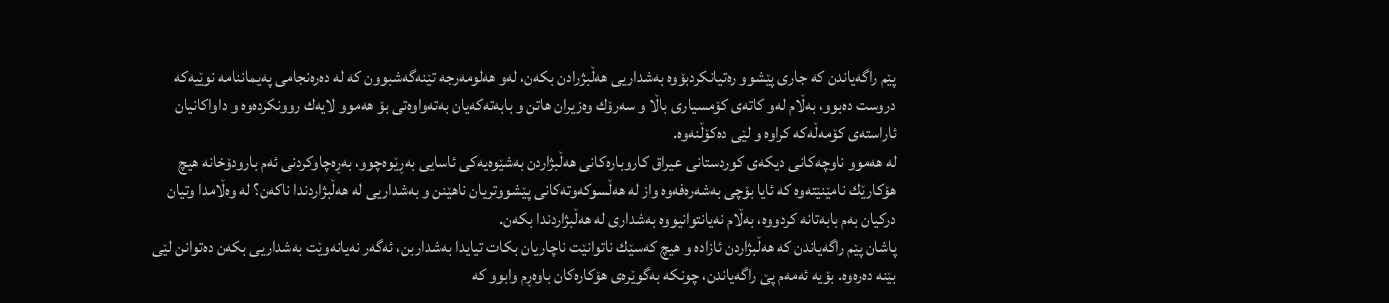پێم راگه‌یاندن كه‌ جاری‌ پێشوو ره‌تیانكردبۆوه‌ به‌شداریی‌ هه‌ڵبژرادن بكه‌ن، له‌و هه‌لومه‌رجه‌ تێنه‌گه‌شبوون كه‌ له‌ ده‌ره‌نجامی‌ په‌یماننامه‌ نوێیه‌كه‌ دروست ده‌بوو، به‌ڵام له‌و كاته‌ی‌ كۆمسیاری‌ باڵا و سه‌رۆك وه‌زیران هاتن‌ و بابه‌ته‌كه‌یان به‌ته‌واوه‌تی‌ بۆ هه‌موو لایه‌ك روونكرده‌وه‌‌ و داواكانیان ئاراسته‌ی‌ كۆمه‌ڵه‌كه‌ كراوه‌‌ و لێی‌ ده‌كۆڵنه‌وه‌.
له‌ هه‌موو ناوچه‌كانی‌ دیكه‌ی‌ كوردستانی‌ عیراق كاروباره‌كانی‌ هه‌ڵبژاردن به‌شێوه‌یه‌كی‌ ئاسایی‌ به‌ڕێوه‌چوو، به‌ڕه‌چاوكردنی‌ ئه‌م بارودۆخانه‌ هیچ هۆكارێك نامێنێته‌وه ‌كه‌ ئایا بۆچی‌ به‌شه‌ره‌فه‌وه‌ واز له‌ هه‌ڵسوكه‌وته‌كانی‌ پێشووتریان ناهێنن ‌و به‌شداریی‌ له‌ هه‌ڵبژاردندا ناكه‌ن؟ له‌ وه‌ڵامدا وتیان دركیان به‌م بابه‌تانه‌ كردووه‌، به‌ڵام نه‌یانتوانیووه‌ به‌شداری‌ له‌ هه‌ڵبژاردندا بكه‌ن.
پاشان پێم راگه‌یاندن كه‌ هه‌ڵبژاردن ئازادە‌ و هیچ كه‌سێك ناتوانێت ناچاریان بكات تیایدا به‌شداربن، ئه‌گه‌ر نه‌یانه‌وێت به‌شداریی‌ بكه‌ن ده‌توانن لێی‌ بێنه ‌ده‌ره‌وه‌. بۆیه‌ ئه‌مه‌م پێ راگه‌یاندن، چونكه‌ به‌گوێره‌ی‌ هۆكاره‌كان باوه‌ڕم وابوو كه‌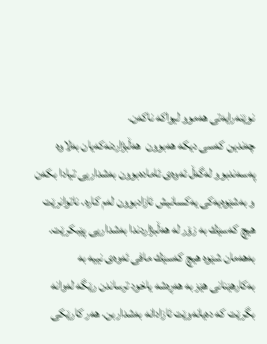نوێنه‌رایه‌تی‌ هه‌موو لیواكه‌ ناكه‌ن.
چه‌ندین كه‌سی‌ دیكه‌ هه‌بوون  هه‌ڵبژاردنه‌كه‌یان بەلاوە په‌سه‌ندبوو له‌گه‌ڵ ئه‌وه‌ی‌ ئاماده‌بوون به‌شداریی‌ تیادا بكه‌ن‌ و به‌شێوه‌یه‌كی‌ یه‌كسانیش ئازادبوون له‌م كاره‌. ناتوانرێت هیچ كه‌سێك به ‌زۆر له ‌هه‌ڵبژاردندا به‌شداریی‌ پێبكرێت.
به‌هه‌مان شێوه‌ هیچ كه‌سێك مافی‌ ئه‌وه‌ی‌ نییه‌ به‌ به‌كارهێنانی‌ هێز به ‌هه‌ڕه‌شه‌ یاخود ترساندن رێگه‌ له‌وانه‌ بگرێت كه‌ ده‌یانه‌وێت ئازادانه‌ به‌شداربن. هه‌ر كارێكی‌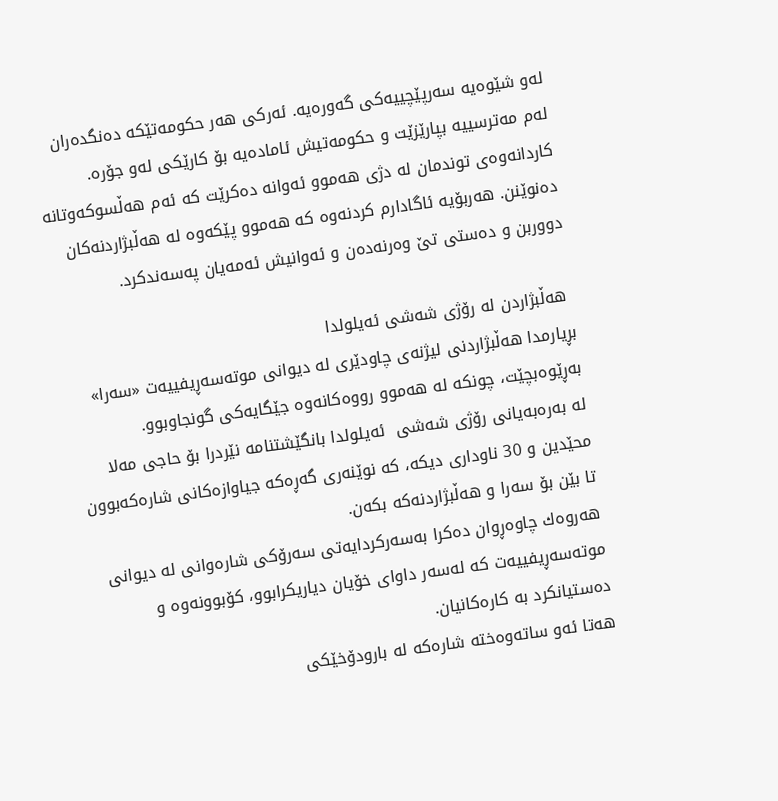له‌و شێوه‌یه‌ سه‌رپێچییه‌كی‌ گه‌وره‌یه‌. ئه‌ركی‌ هه‌ر حكومه‌تێكه‌ ده‌نگده‌ران له‌م مه‌ترسییه‌ بپارێزێت‌ و حكومه‌تیش ئاماده‌یه‌ بۆ كارێكی‌ لەو جۆره‌.
كاردانه‌وه‌ی توندمان له ‌دژی‌ هه‌موو ئه‌وانه‌ دەکرێت كه‌ ئه‌م هه‌ڵسوكه‌وتانه‌ ده‌نوێنن. هه‌ربۆیه‌ ئاگادارم كردنه‌وه‌ كه‌ هه‌موو پێكه‌وه‌ له ‌هه‌ڵبژاردنه‌كان دووربن‌ و ده‌ستی‌ تێ وه‌رنه‌ده‌ن‌ و ئه‌وانیش ئه‌مه‌یان په‌سه‌ندكرد.

 هەڵبژاردن لە رۆژی‌ شەشی ئه‌یلولدا
بڕیارمدا هه‌ڵبژاردنی‌ لیژنه‌ی‌ چاودێری‌ له‌ دیوانی‌ موته‌سه‌ڕیفییەت «سه‌را» بەڕێوەبچێت، چونكه‌ له‌ هه‌موو رووه‌كانه‌وه‌ جێگایه‌كی‌ گونجاوبوو.
له‌ به‌ره‌به‌یانی‌ رۆژی شەشی  ئه‌یلولدا بانگێشتنامه‌ نێردرا بۆ حاجی‌ مه‌لا محێدین‌ و 30 ناوداری‌ دیكه‌، كه‌ نوێنه‌ری‌ گه‌ڕه‌كه‌ جیاوازه‌كانی‌ شاره‌كه‌بوون تا بێن بۆ سه‌را‌ و هه‌ڵبژاردنه‌كه‌ بکەن.
هه‌روه‌ك چاوه‌ڕوان ده‌كرا به‌سه‌ركردایه‌تی‌ سه‌رۆكی‌ شاره‌وانی‌ له ‌دیوانی‌ مو‌ته‌سه‌ڕیفییەت كه‌ له‌سه‌ر داوای‌ خۆیان دیاریكرابوو، كۆبوونه‌وه ‌‌و ده‌ستیانکرد به ‌كاره‌كانیان.
هه‌تا ئه‌و ساته‌وه‌خته‌ شاره‌كه‌ له‌ بارودۆخێكی‌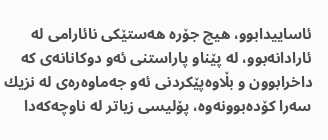ئاساییدابوو، هیچ جۆره‌ هه‌ستێكی‌ نائارامی‌ له‌ ئارادانه‌بوو، له‌ پێناو پاراستنی‌ ئه‌و دوكانانه‌ی‌ كه‌ داخرابوون ‌و بڵاوه‌پێكردنی‌ ئه‌و جه‌ماوه‌ره‌ی‌ له‌ نزیك سه‌را كۆده‌بوونه‌وه‌، پۆلیسی‌ زیاتر له‌ ناوچه‌كه‌دا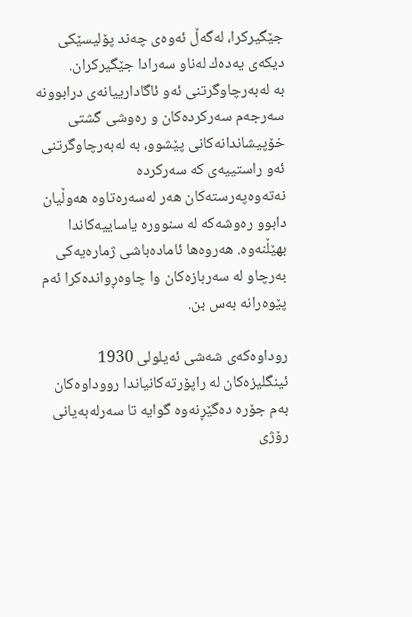جێگیركرا، له‌گه‌ڵ ئه‌وه‌ی‌ چه‌ند پۆلیسێكی‌ دیكه‌ی‌ یه‌ده‌ك له‌ناو سه‌رادا جێگیركران.
به‌ ‌لەبەرچاوگرتنی‌ ئه‌و ئاگادارییانەی‌ درابوونه‌ سه‌رجه‌م سه‌ركرده‌كان ‌و ره‌وشی‌ گشتی‌ خۆپیشاندانه‌كانی‌ پێشوو، به‌ له‌به‌رچاوگرتنی‌ ئه‌و راستییه‌ی‌ كه‌ سه‌ركرده‌ نه‌ته‌وه‌په‌رسته‌كان هه‌ر له‌سه‌ره‌تاوه‌ هه‌وڵیان دابوو رەوشه‌كه‌ له‌ سنووره‌ یاساییه‌كاندا بهێڵنه‌وه‌. هه‌روه‌ها ئاماده‌باشی‌ ژماره‌یه‌كی‌ به‌رچاو له‌ سه‌ربازه‌كان وا چاوه‌ڕوانده‌كرا ئه‌م پێوه‌رانه‌ به‌س بن.

روداوەکەی‌ شەشی ئەیلولی‌ 1930
ئینگلیزەکان لە راپۆرتەکانیاندا رووداوەکان بەم جۆرە دەگێڕنەوە گوایە تا سه‌رله‌به‌یانی‌ رۆژی‌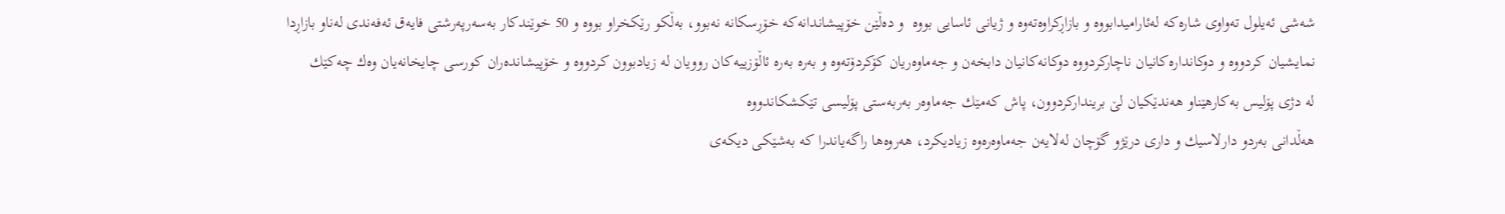شەشی ئه‌یلول ته‌واوی‌ شاره‌كه‌ له‌ئارامیدابووە و بازاڕكراوەتەوە ‌و ژیانی‌ ئاسایی‌ بووە  و دەڵێن خۆپیشاندانه‌كه‌ خۆڕسكانه‌ نه‌بوو، به‌ڵكو رێكخراو بووە و 50 خوێندكار به‌سه‌رپه‌رشتی‌ فایه‌ق ئه‌فه‌ندی‌ له‌ناو بازاڕدا نمایشیان كردووه‌‌ و دوكانداره‌كانیان ناچاركردووه‌ دوكانه‌كانیان دابخه‌ن ‌و جه‌ماوه‌ریان كۆكردۆته‌وه‌ و بەرە بەرە ئاڵۆزییه‌كان روویان له ‌زیادبوون كردووە و خۆپیشاندەران ‌كورسی‌ چایخانه‌یان وه‌ك چه‌كێك له ‌دژی‌ پۆلیس به‌كارهێنا‌و هه‌ندێكیان لێ برینداركردوون، پاش كه‌مێك جه‌ماوه‌ر به‌ربه‌ستی‌ پۆلیسی‌ تێكشكاندو‌وە
هه‌ڵدانی‌ به‌رد‌و دارلاسیك ‌و داری‌ درێژ‌و گۆچان له‌لایه‌ن جه‌ماوه‌ره‌وه‌ زیادیكرد، هه‌روه‌ها راگه‌یاندرا كه ‌به‌شێكی‌ دیكه‌ی‌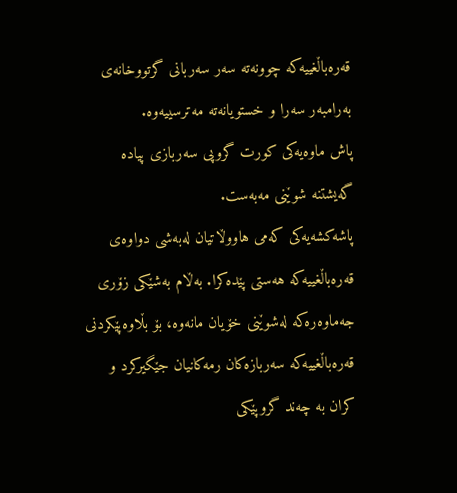قه‌ره‌باڵغییه‌كه‌ چوونه‌ته‌ سه‌ر سه‌ربانی‌ گرتووخانه‌ی‌ به‌رامبه‌ر سه‌را و خستویانه‌ته‌ مه‌ترسییه‌وه‌.
پاش ماوه‌یه‌كی‌ كورت گروپی‌ سه‌ربازی‌ پیاده‌ گه‌یشتنه‌ شوێنی‌ مه‌به‌ست.
پاشه‌کشه‌یه‌كی‌ كه‌می‌ هاووڵاتیان له‌به‌شی‌ دواوه‌ی‌ قه‌ره‌باڵغییه‌كه‌ هه‌ستی‌ پێده‌كرا. به‌ڵام به‌شێكی‌ زۆری‌ جه‌ماوه‌ره‌كه‌ له‌شوێنی‌ خۆیان مانه‌وه‌، بۆ بڵاوه‌پێكردنی‌ قه‌ره‌باڵغییه‌كه‌ سه‌ربازه‌كان رمه‌كانیان جێگیركرد ‌و كران به‌ چه‌ند گروپێكی‌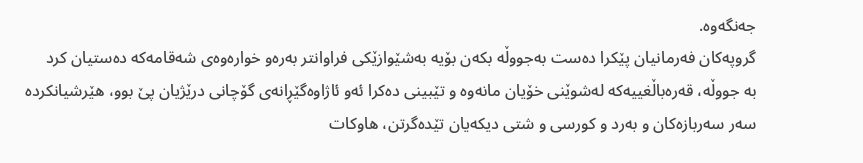جه‌نگه‌وه‌.
گروپه‌كان فه‌رمانیان پێكرا ده‌ست به‌جووڵه‌ بكه‌ن بۆیه‌ به‌شێوازێكی‌ فراوانتر به‌ره‌و خواره‌وه‌ی‌ شه‌قامه‌كه‌ ده‌ستیان كرد به ‌جووڵه‌، قه‌ره‌باڵغییه‌كه‌ له‌شوێنی‌ خۆیان مانه‌وه ‌‌و تێبینی‌ ده‌كرا ئه‌و ئاژاوه‌گێڕانه‌ی‌ گۆچانی‌ درێژیان پێ بوو، هێرشیانكرده‌ سه‌ر سه‌ربازه‌كان‌ و به‌رد و كورسی ‌‌و شتی‌ دیكه‌یان تێده‌گرتن، هاوكات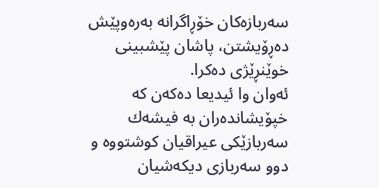سه‌ربازه‌كان خۆڕاگرانه‌ به‌ره‌وپێش دەڕۆیشتن، پاشان پێشبینی‌ خوێنڕێژی‌ ده‌كرا.
ئەوان وا ئیدیعا دەکەن کە خپۆیشاندەران بە فیشه‌ك سه‌ربازێكی‌ عیراقیان کوشتووە و دوو سه‌ربازی‌ دیكه‌شیان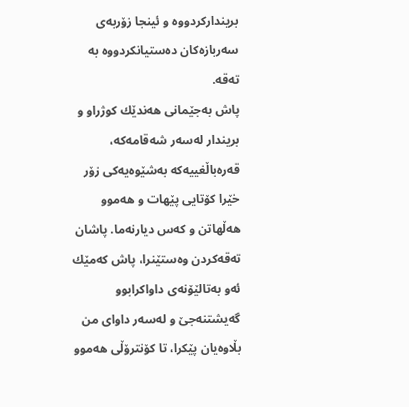بریندارکردووە و ئینجا زۆربه‌ی‌ سه‌ربازه‌كان ده‌ستیانكردووە به‌ ته‌قه‌.
پاش به‌جێمانی‌ هه‌ندێك كوژراو و بریندار له‌سه‌ر شه‌قامه‌كه‌، قه‌ره‌باڵغییه‌كه‌ به‌شێوه‌یه‌كی‌ زۆر خێرا كۆتایی‌ پێهات‌ و هه‌موو هه‌ڵهاتن‌ و كه‌س دیارنه‌ما. پاشان ته‌قه‌كردن وه‌ستێنرا، پاش كه‌مێك ئه‌و به‌تالێۆنه‌ی‌ داواكرابوو گەیشتنه‌جێ ‌و له‌سه‌ر داوای‌ من بڵاوه‌یان پێكرا، تا كۆنترۆڵی‌ هه‌موو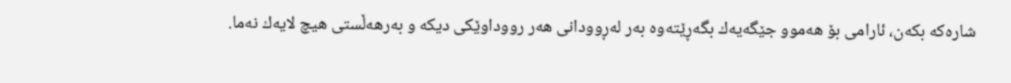شاره‌كه‌ بكه‌ن، ئارامی‌ بۆ هه‌موو جێگه‌یه‌ك بگه‌ڕێته‌وه‌ به‌ر له‌ڕوودانی‌ هه‌ر رووداوێكی‌ دیكه‌‌ و به‌رهه‌ڵستی‌ هیچ لایه‌ك نه‌ما.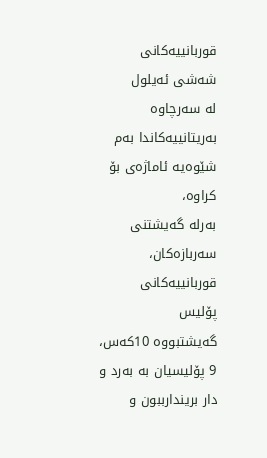قوربانییه‌كانی‌ شەشی ئه‌یلول
لە سەرچاوە بەریتانییەکاندا بەم شێوەیە ئاماژەی‌ بۆ کراوە، به‌رله ‌گەیشتنی‌ سه‌ربازه‌كان، قوربانییه‌كانی‌ پۆلیس گه‌یشتبووه ‌10كه‌س، 9 پۆلیسیان به‌ به‌رد و دار بریندارببون‌ و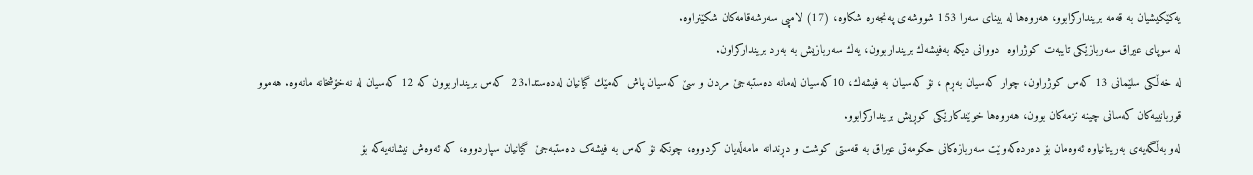یه‌كێكیشیان به ‌قه‌مه‌ برینداركرابوو، هه‌روه‌ها له ‌بینای‌ سه‌را 153 شووشه‌ی‌ په‌نجه‌ره‌ شكاوه‌، (17) لامپی سه‌رشه‌قامه‌كان شكێنراوه‌.
له ‌سوپای‌ عیراق سه‌ربازێكی‌ تایبه‌ت كوژراوه ‌ دووانی‌ دیكه‌ به‌فیشه‌ك برینداربوون، یه‌ك سه‌ربازیش به ‌به‌رد برینداركراون.
لە خەڵکی‌ سلێمانی‌ 13 كه‌س كوژراون، چوار كه‌سیان به‌ڕم ، نۆ كه‌سیان به ‌فیشه‌ك، 10كه‌سیان له‌مانه‌ ده‌ستبه‌جێ مردن‌ و سێ كه‌سیان پاش كه‌مێك گیانیان له‌ده‌ستدا.23  كه‌س برینداربوون كه‌ 12 كه‌سیان له‌ نه‌خۆشخانه‌ مانه‌وه‌. هه‌موو قوربانییه‌كان كه‌سانی‌ چینه‌ نزمه‌كان بوون، هه‌روه‌ها خوێندکارێکی كوڕیش برینداركرابوو.
لەو بەڵگەیەی‌ بەریتانیاوە ئەوەمان بۆ دەردەکەوێت سەربازەکانی‌ حکومەتی‌ عیراق بە قەستی‌ کوشت و دڕندانە مامەڵەیان کردووە، چونکە نۆ کەس بە فیشەک دەستبەجێ  گیانیان سپاردووە، کە ئەوەش نیشانەیەکە بۆ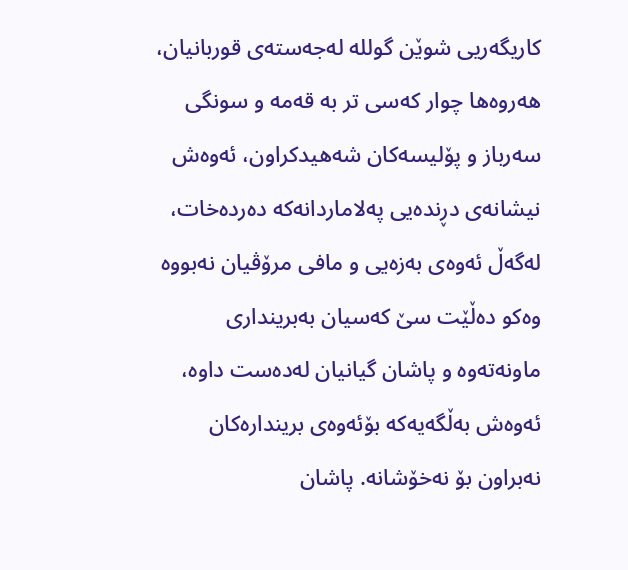کاریگەریی‌ شوێن گوللە لەجەستەی‌ قوربانیان، هەروەها چوار کەسی‌ تر بە قەمە و سونگی‌ سەرباز و پۆلیسەکان شەهیدکراون، ئەوەش نیشانەی‌ دڕندەیی‌ پەلاماردانەکە دەردەخات، لەگەڵ ئەوەی‌ بەزەیی‌ و مافی‌ مرۆڤیان نەبووە وەکو دەڵێت سێ کەسیان بەبرینداری‌ ماونەتەوە و پاشان گیانیان لەدەست داوە، ئەوەش بەڵگەیەکە بۆئەوەی‌ بریندارەکان نەبراون بۆ نەخۆشانە. پاشان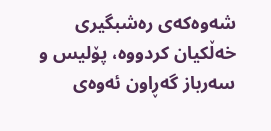شەوەکەی‌ رەشبگیری‌ خەڵکیان کردووە، پۆلیس و سەرباز گەڕاون ئەوەی‌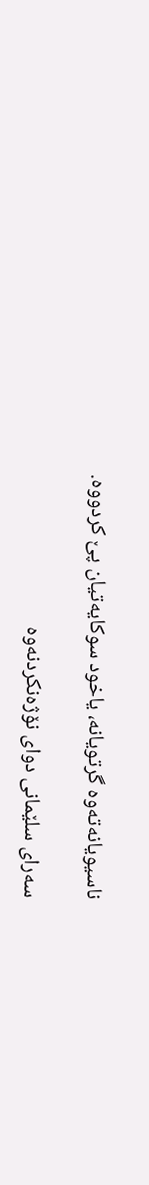ناسیویانەتەوە گرتویانە، یاخود سوکایەتیان پێ کردووە.

سەرای سلێمانی دوای نۆژەنکردنەوە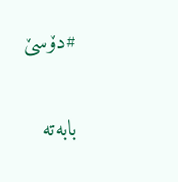#دۆسێ

بابەتە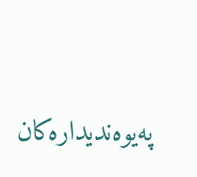پەیوەندیدارەکان